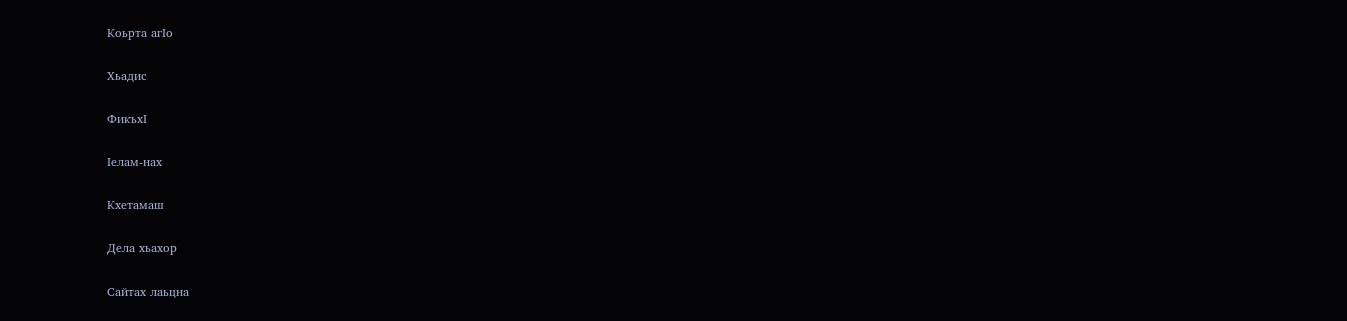Коьрта агIо

Хьадис

ФикъхI

Iелам-нах

Кхетамаш

Дела хьахор

Сайтах лаьцна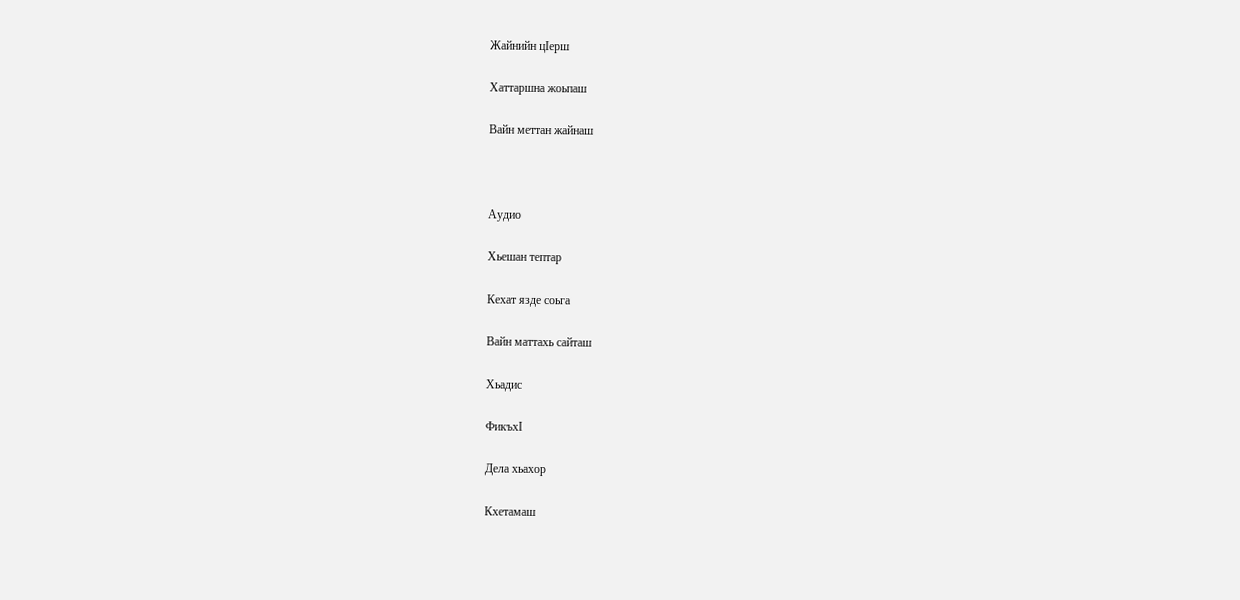Жайнийн цIерш

Хаттаршна жоьпаш

Вайн меттан жайнаш



Аудио

Хьешан тептар

Кехат язде соьга

Вайн маттахь сайташ

Хьадис

ФикъхI

Дела хьахор

Кхетамаш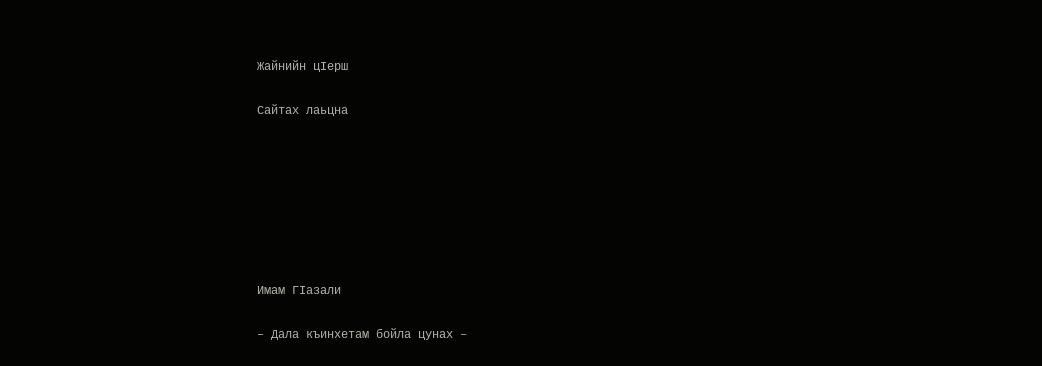Жайнийн цIерш

Сайтах лаьцна







Имам ГIазали

– Дала къинхетам бойла цунах –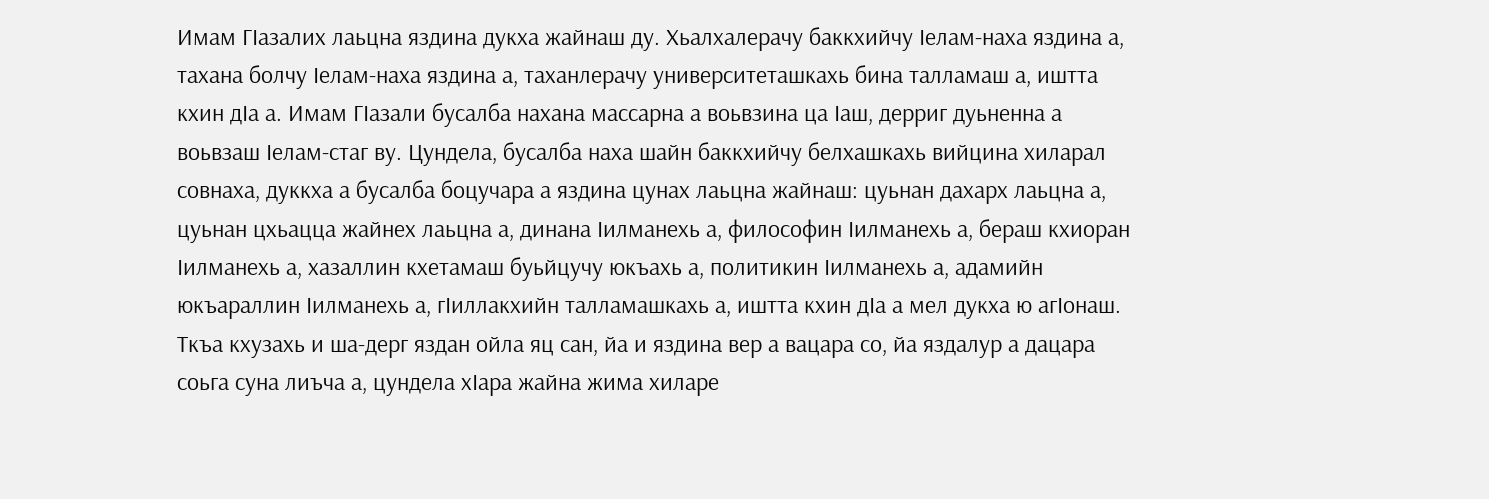Имам ГIазалих лаьцна яздина дукха жайнаш ду. Хьалхалерачу баккхийчу Iелам-наха яздина а, тахана болчу Iелам-наха яздина а, таханлерачу университеташкахь бина талламаш а, иштта кхин дIа а. Имам ГIазали бусалба нахана массарна а воьвзина ца Iаш, дерриг дуьненна а воьвзаш Iелам-стаг ву. Цундела, бусалба наха шайн баккхийчу белхашкахь вийцина хиларал совнаха, дуккха а бусалба боцучара а яздина цунах лаьцна жайнаш: цуьнан дахарх лаьцна а, цуьнан цхьацца жайнех лаьцна а, динана Iилманехь а, философин Iилманехь а, бераш кхиоран Iилманехь а, хазаллин кхетамаш буьйцучу юкъахь а, политикин Iилманехь а, адамийн юкъараллин Iилманехь а, гIиллакхийн талламашкахь а, иштта кхин дIа а мел дукха ю агIонаш. Ткъа кхузахь и ша-дерг яздан ойла яц сан, йа и яздина вер а вацара со, йа яздалур а дацара соьга суна лиъча а, цундела хIара жайна жима хиларе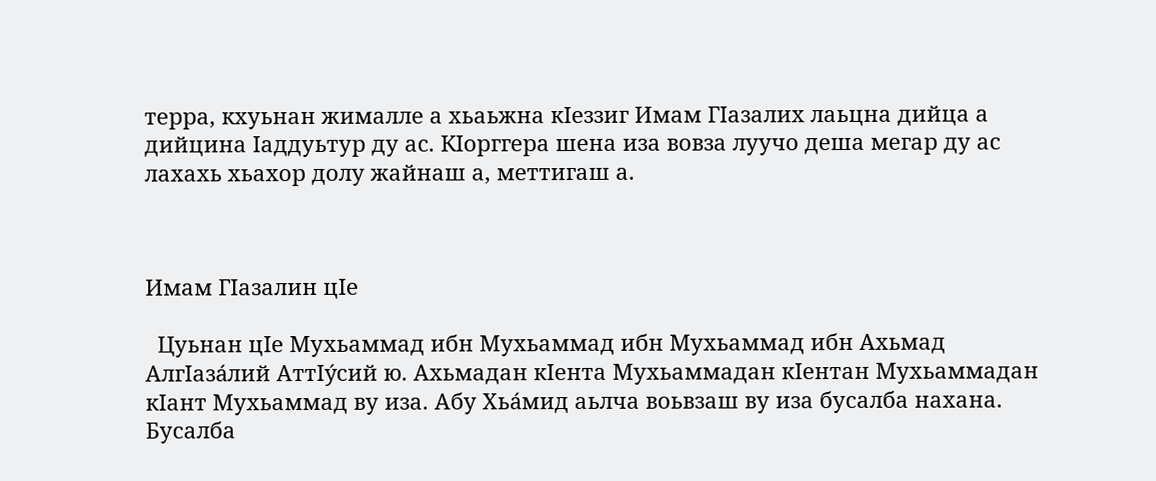терра, кхуьнан жималле а хьаьжна кIеззиг Имам ГIазалих лаьцна дийца а дийцина Iаддуьтур ду ас. КIорггера шена иза вовза луучо деша мегар ду ас лахахь хьахор долу жайнаш а, меттигаш а.



Имам ГIазалин цIе

  Цуьнан цIе Мухьаммад ибн Мухьаммад ибн Мухьаммад ибн Ахьмад АлгIазáлий АттIýсий ю. Ахьмадан кIента Мухьаммадан кIентан Мухьаммадан кIант Мухьаммад ву иза. Абу Хьáмид аьлча воьвзаш ву иза бусалба нахана. Бусалба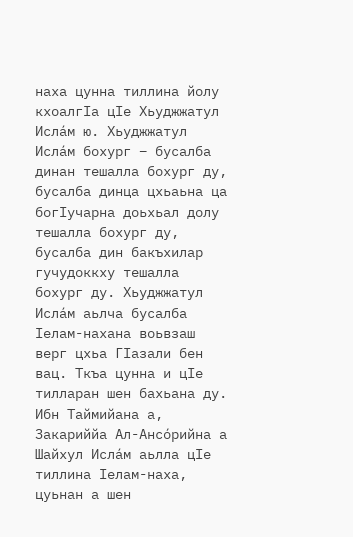наха цунна тиллина йолу кхоалгIа цIе Хьуджжатул Ислáм ю. Хьуджжатул Ислáм бохург – бусалба динан тешалла бохург ду, бусалба динца цхьаьна ца богIучарна доьхьал долу тешалла бохург ду, бусалба дин бакъхилар гучудоккху тешалла бохург ду. Хьуджжатул Ислáм аьлча бусалба Iелам-нахана воьвзаш верг цхьа ГIазали бен вац. Ткъа цунна и цIе тилларан шен бахьана ду. Ибн Таймийана а, Закариййа Ал-Ансóрийна а Шайхул Ислáм аьлла цIе тиллина Iелам-наха, цуьнан а шен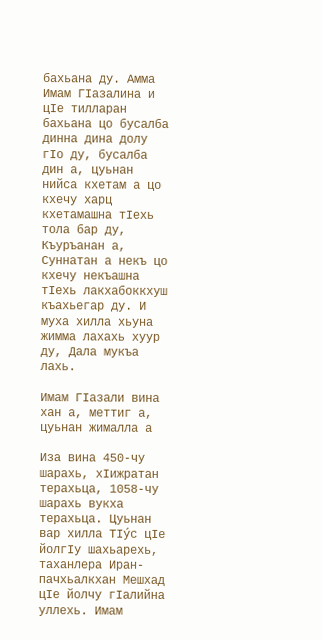бахьана ду. Амма Имам ГIазалина и цIе тилларан бахьана цо бусалба динна дина долу гIо ду, бусалба дин а, цуьнан нийса кхетам а цо кхечу харц кхетамашна тIехь тола бар ду, Къуръанан а, Суннатан а некъ цо кхечу некъашна тIехь лакхабоккхуш къахьегар ду. И муха хилла хьуна жимма лахахь хуур ду, Дала мукъа лахь.

Имам ГIазали вина хан а, меттиг а, цуьнан жималла а

Иза вина 450-чу шарахь, хIижратан терахьца, 1058-чу шарахь вукха терахьца. Цуьнан вар хилла ТIýс цIе йолгIу шахьарехь, таханлера Иран-пачхьалкхан Мешхад цIе йолчу гIалийна уллехь. Имам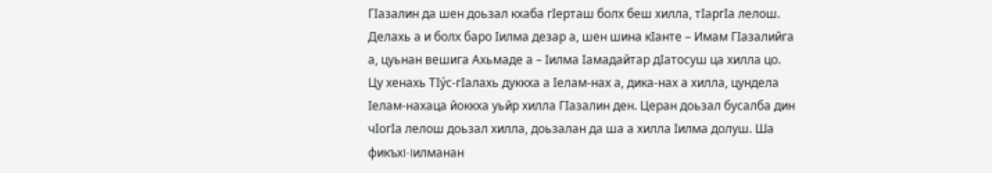ГIазалин да шен доьзал кхаба гIерташ болх беш хилла, тIаргIа лелош. Делахь а и болх баро Iилма дезар а, шен шина кIанте – Имам ГIазалийга а, цуьнан вешига Ахьмаде а – Iилма Iамадайтар дIатосуш ца хилла цо. Цу хенахь ТIýс-гIалахь дуккха а Iелам-нах а, дика-нах а хилла, цундела Iелам-нахаца йоккха уьйр хилла ГIазалин ден. Церан доьзал бусалба дин чIогIа лелош доьзал хилла, доьзалан да ша а хилла Iилма долуш. Ша фикъхI-Iилманан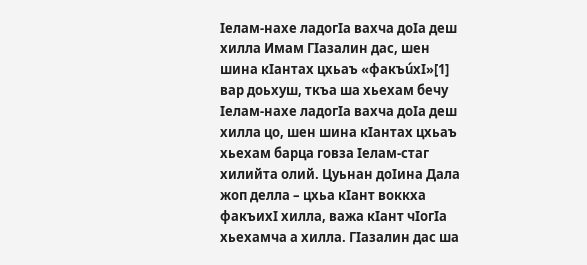Iелам-нахе ладогIа вахча доIа деш хилла Имам ГIазалин дас, шен шина кIантах цхьаъ «факъúхI»[1] вар доьхуш, ткъа ша хьехам бечу Iелам-нахе ладогIа вахча доIа деш хилла цо, шен шина кIантах цхьаъ хьехам барца говза Iелам-стаг хилийта олий. Цуьнан доIина Дала жоп делла – цхьа кIант воккха факъихI хилла, важа кIант чIогIа хьехамча а хилла. ГIазалин дас ша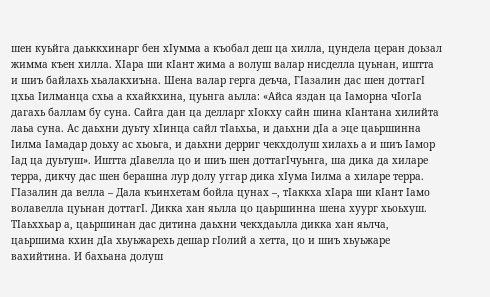шен куьйга даьккхинарг бен хIумма а къобал деш ца хилла, цундела церан доьзал жимма къен хилла. ХIара ши кIант жима а волуш валар нисделла цуьнан, иштта и шиъ байлахь хьалакхиъна. Шена валар герга деъча, ГIазалин дас шен доттагI цхьа Iилманца схьа а кхайкхина, цуьнга аьлла: «Айса яздан ца Iаморна чIогIа дагахь баллам бу суна. Сайга дан ца делларг хIокху сайн шина кIантана хилийта лаьа суна. Ас даьхни дуьту хIинца сайл тIаьхьа, и даьхни дIа а эце цаьршинна Iилма Iамадар доьху ас хьоьга, и даьхни дерриг чекхдолуш хилахь а и шиъ Iамор Iад ца дуьтуш». Иштта дIавелла цо и шиъ шен доттагIчуьнга, ша дика да хиларе терра, дикчу дас шен берашна лур долу уггар дика хIума Iилма а хиларе терра. ГIазалин да велла – Дала къинхетам бойла цунах –, тIаккха хIара ши кIант Iамо волавелла цуьнан доттагI. Дикка хан яьлла цо цаьршинна шена хуург хьоьхуш. ТIаьххьар а, цаьршинан дас дитина даьхни чекхдаьлла дикка хан яьлча, цаьршима кхин дIа хьуьжарехь дешар гIолий а хетта, цо и шиъ хьуьжаре вахийтина. И бахьана долуш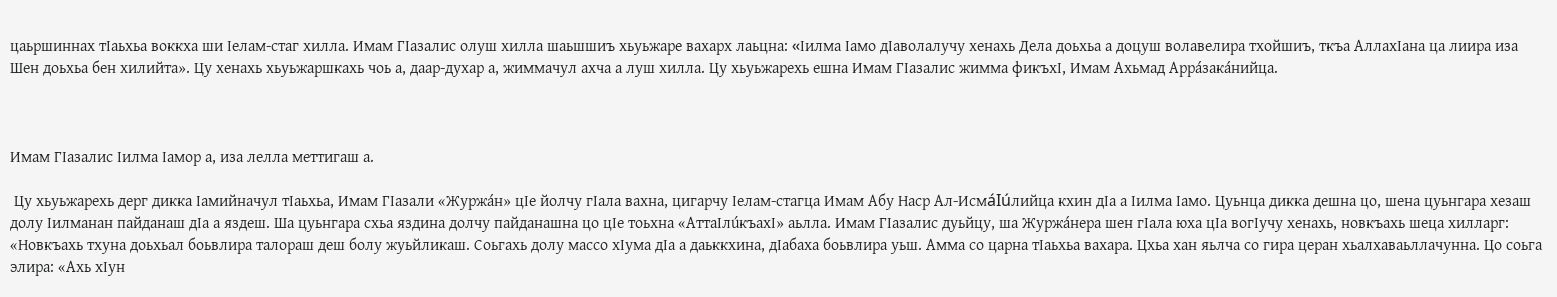цаьршиннах тIаьхьа воккха ши Iелам-стаг хилла. Имам ГIазалис олуш хилла шаьшшиъ хьуьжаре вахарх лаьцна: «Iилма Iамо дIаволалучу хенахь Дела доьхьа а доцуш волавелира тхойшиъ, ткъа АллахIана ца лиира иза Шен доьхьа бен хилийта». Цу хенахь хьуьжаршкахь чоь а, даар-духар а, жиммачул ахча а луш хилла. Цу хьуьжарехь ешна Имам ГIазалис жимма фикъхI, Имам Ахьмад Аррáзакáнийца.



Имам ГIазалис Iилма Iамор а, иза лелла меттигаш а.

 Цу хьуьжарехь дерг дикка Iамийначул тIаьхьа, Имам ГIазали «Журжáн» цIе йолчу гIала вахна, цигарчу Iелам-стагца Имам Абу Наср Ал-ИсмáIúлийца кхин дIа а Iилма Iамо. Цуьнца дикка дешна цо, шена цуьнгара хезаш долу Iилманан пайданаш дIа а яздеш. Ша цуьнгара схьа яздина долчу пайданашна цо цIе тоьхна «АттаIлúкъахI» аьлла. Имам ГIазалис дуьйцу, ша Журжáнера шен гIала юха цIа вогIучу хенахь, новкъахь шеца хилларг: «Новкъахь тхуна доьхьал боьвлира талораш деш болу жуьйликаш. Соьгахь долу массо хIума дIа а даьккхина, дIабаха боьвлира уьш. Амма со царна тIаьхьа вахара. Цхьа хан яьлча со гира церан хьалхаваьллачунна. Цо соьга элира: «Ахь хIун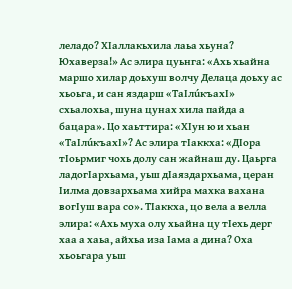леладо? ХIаллакьхила лаьа хьуна? Юхаверза!» Ас элира цуьнга: «Ахь хьайна маршо хилар доьхуш волчу Делаца доьху ас хьоьга, и сан яздарш «ТаIлúкъахI» схьалохьа, шуна цунах хила пайда а бацара». Цо хаьттира: «ХIун ю и хьан «ТаIлúкъахI»? Ас элира тIаккха: «ДIора тIоьрмиг чохь долу сан жайнаш ду. Цаьрга ладогIархьама, уьш дIаяздархьама, церан Iилма довзархьама хийра махка вахана вогIуш вара со». ТIаккха, цо вела а велла элира: «Ахь муха олу хьайна цу тIехь дерг хаа а хаьа, айхьа иза Iама а дина? Оха хьоьгара уьш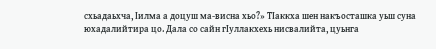схьадаьхча, Iилма а доцуш ма-висна хьо?» ТIаккха шен накъосташка уьш суна юхадалийтира цо. Дала со сайн гIуллакхехь нисвалийта, цуьнга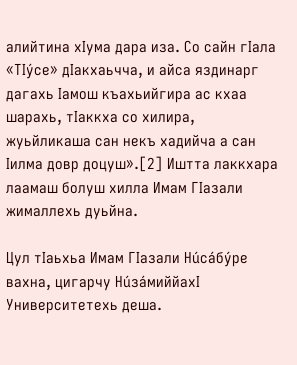алийтина хIума дара иза. Со сайн гIала «ТIýсе» дIакхаьчча, и айса яздинарг дагахь Iамош къахьийгира ас кхаа шарахь, тIаккха со хилира, жуьйликаша сан некъ хадийча а сан Iилма довр доцуш».[2] Иштта лаккхара лаамаш болуш хилла Имам ГIазали жималлехь дуьйна.

Цул тIаьхьа Имам ГIазали Нúсáбýре вахна, цигарчу НúзáмиййахI Университетехь деша.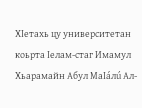ХIетахь цу университетан коьрта Iелам-стаг Имамул Хьарамайн Абул МаIáлú Ал-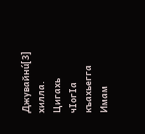Джувайнú[3] хилла. Цигахь чIогIа къахьегга Имам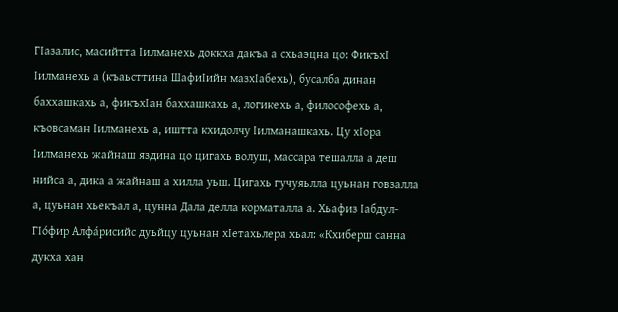ГIазалис, масийтта Iилманехь доккха дакъа а схьаэцна цо: ФикъхI Iилманехь а (къаьсттина ШафиIийн мазхIабехь), бусалба динан баххашкахь а, фикъхIан баххашкахь а, логикехь а, философехь а, къовсаман Iилманехь а, иштта кхидолчу Iилманашкахь. Цу хIора Iилманехь жайнаш яздина цо цигахь волуш, массара тешалла а деш нийса а, дика а жайнаш а хилла уьш. Цигахь гучуяьлла цуьнан говзалла а, цуьнан хьекъал а, цунна Дала делла корматалла а. Хьафиз Iабдул-ГIóфир Алфáрисийс дуьйцу цуьнан хIетахьлера хьал: «Кхиберш санна дукха хан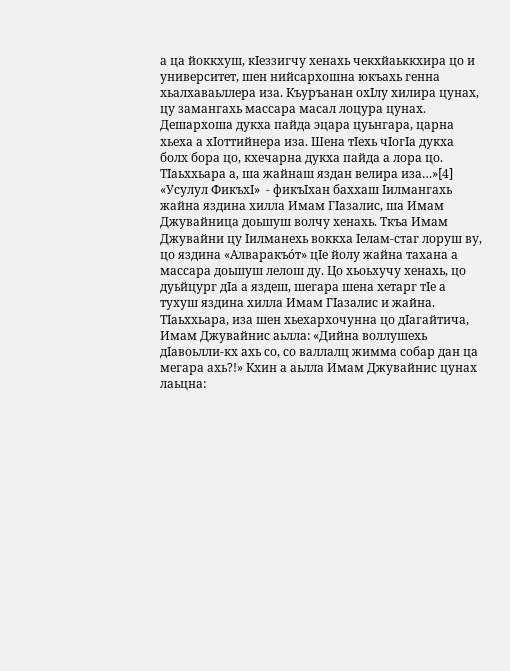а ца йоккхуш, кIеззигчу хенахь чекхйаьккхира цо и университет, шен нийсархошна юкъахь генна хьалхаваьллера иза. Къуръанан охIлу хилира цунах, цу замангахь массара масал лоцура цунах. Дешархоша дукха пайда эцара цуьнгара, царна хьеха а хIоттийнера иза. Шена тIехь чIогIа дукха болх бора цо, кхечарна дукха пайда а лора цо. ТIаьххьара а, ша жайнаш яздан велира иза…»[4]  «Усулул ФикъхI»  - фикъIхан баххаш Iилмангахь жайна яздина хилла Имам ГIазалис, ша Имам Джувайница доьшуш волчу хенахь. Ткъа Имам Джувайни цу Iилманехь воккха Iелам-стаг лоруш ву, цо яздина «Алваракъóт» цIе йолу жайна тахана а массара доьшуш лелош ду. Цо хьоьхучу хенахь, цо дуьйцург дIа а яздеш, шегара шена хетарг тIе а тухуш яздина хилла Имам ГIазалис и жайна. ТIаьххьара, иза шен хьехархочунна цо дIагайтича, Имам Джувайнис аьлла: «Дийна воллушехь дIавоьлли-кх ахь со, со валлалц жимма собар дан ца мегара ахь?!» Кхин а аьлла Имам Джувайнис цунах лаьцна: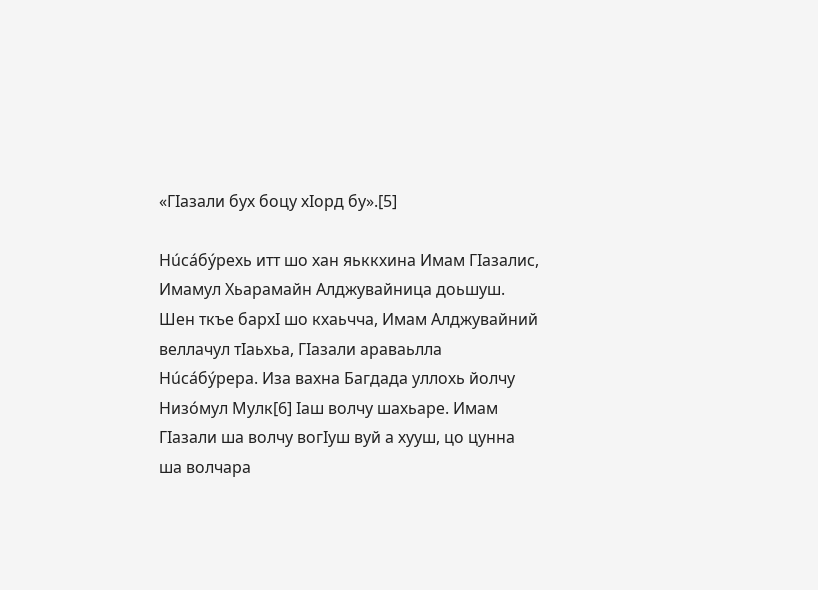«ГIазали бух боцу хIорд бу».[5]

Нúсáбýрехь итт шо хан яьккхина Имам ГIазалис, Имамул Хьарамайн Алджувайница доьшуш. Шен ткъе бархI шо кхаьчча, Имам Алджувайний веллачул тIаьхьа, ГIазали араваьлла Нúсáбýрера. Иза вахна Багдада уллохь йолчу Низóмул Мулк[6] Iаш волчу шахьаре. Имам ГIазали ша волчу вогIуш вуй а хууш, цо цунна ша волчара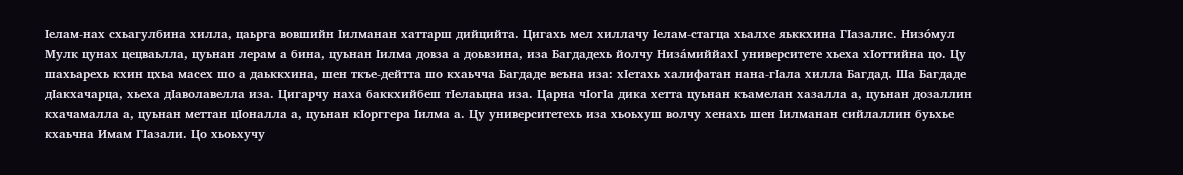Iелам-нах схьагулбина хилла, цаьрга вовшийн Iилманан хаттарш дийцийта. Цигахь мел хиллачу Iелам-стагца хьалхе яьккхина ГIазалис. Низóмул Мулк цунах цецваьлла, цуьнан лерам а бина, цуьнан Iилма довза а доьвзина, иза Багдадехь йолчу НизáмиййахI университете хьеха хIоттийна цо. Цу шахьарехь кхин цхьа масех шо а даьккхина, шен ткъе-дейтта шо кхаьчча Багдаде веъна иза: хIетахь халифатан нана-гIала хилла Багдад. Ша Багдаде дIакхачарца, хьеха дIаволавелла иза. Цигарчу наха баккхийбеш тIелаьцна иза. Царна чIогIа дика хетта цуьнан къамелан хазалла а, цуьнан дозаллин кхачамалла а, цуьнан меттан цIоналла а, цуьнан кIорггера Iилма а. Цу университетехь иза хьоьхуш волчу хенахь шен Iилманан сийлаллин буьхье кхаьчна Имам ГIазали. Цо хьоьхучу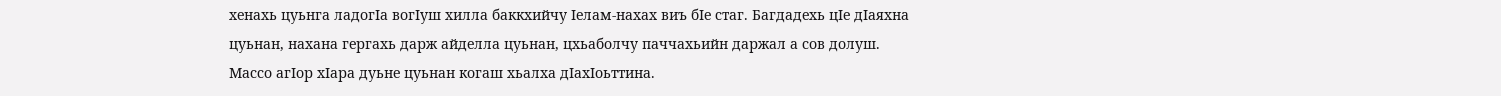хенахь цуьнга ладогIа вогIуш хилла баккхийчу Iелам-нахах виъ бIе стаг. Багдадехь цIе дIаяхна цуьнан, нахана гергахь дарж айделла цуьнан, цхьаболчу паччахьийн даржал а сов долуш. Массо агIор хIара дуьне цуьнан когаш хьалха дIахIоьттина.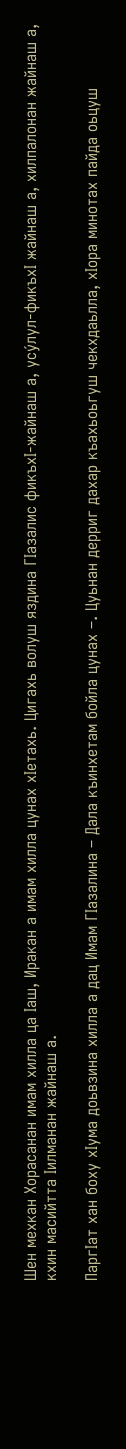Шен мехкан Хорасанан имам хилла ца Iаш, Иракан а имам хилла цунах хIетахь. Цигахь волуш яздина ГIазалис фикъхI-жайнаш а, усýлул-фикъхI жайнаш а, хилпалонан жайнаш а, кхин масийтта Iилманан жайнаш а.

ПаргIат хан боху хIума доьвзина хилла а дац Имам ГIазалина – Дала къинхетам бойла цунах –. Цуьнан дерриг дахар къахьоьгуш чекхдаьлла, хIора минотах пайда оьцуш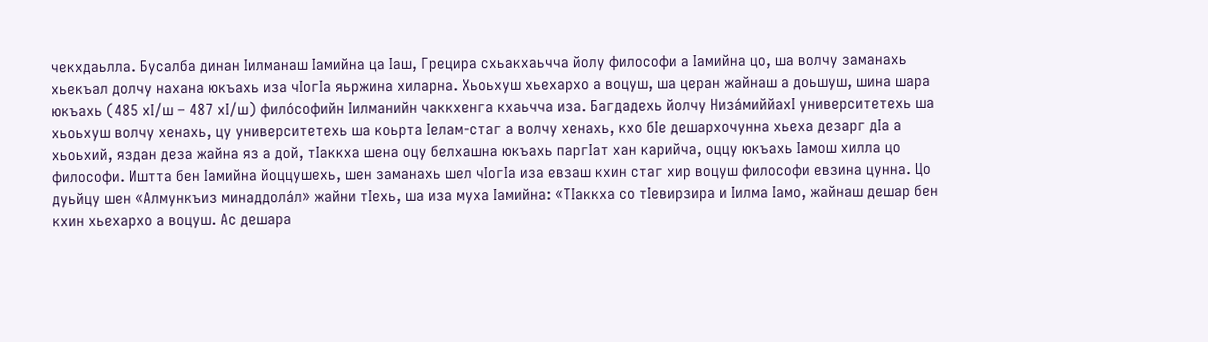чекхдаьлла. Бусалба динан Iилманаш Iамийна ца Iаш, Грецира схьакхаьчча йолу философи а Iамийна цо, ша волчу заманахь хьекъал долчу нахана юкъахь иза чIогIа яьржина хиларна. Хьоьхуш хьехархо а воцуш, ша церан жайнаш а доьшуш, шина шара юкъахь (485 хI/ш – 487 хI/ш) филóсофийн Iилманийн чаккхенга кхаьчча иза. Багдадехь йолчу НизáмиййахI университетехь ша хьоьхуш волчу хенахь, цу университетехь ша коьрта Iелам-стаг а волчу хенахь, кхо бIе дешархочунна хьеха дезарг дIа а хьоьхий, яздан деза жайна яз а дой, тIаккха шена оцу белхашна юкъахь паргIат хан карийча, оццу юкъахь Iамош хилла цо философи. Иштта бен Iамийна йоццушехь, шен заманахь шел чIогIа иза евзаш кхин стаг хир воцуш философи евзина цунна. Цо дуьйцу шен «Алмункъиз минаддолáл» жайни тIехь, ша иза муха Iамийна: «ТIаккха со тIевирзира и Iилма Iамо, жайнаш дешар бен кхин хьехархо а воцуш. Ас дешара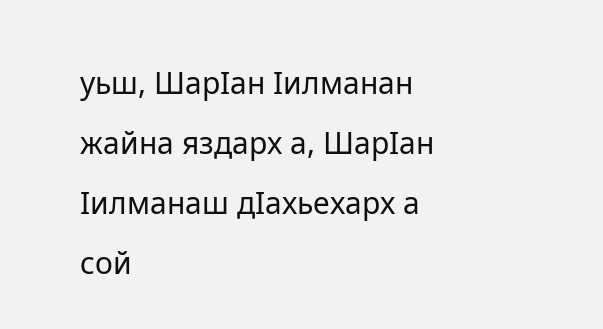уьш, ШарIан Iилманан жайна яздарх а, ШарIан Iилманаш дIахьехарх а сой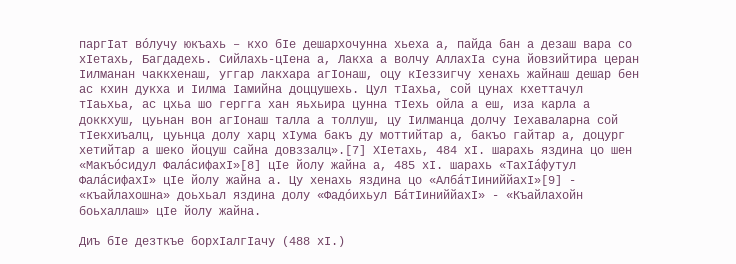паргIат вóлучу юкъахь – кхо бIе дешархочунна хьеха а, пайда бан а дезаш вара со хIетахь, Багдадехь. Сийлахь-цIена а, Лакха а волчу АллахIа суна йовзийтира церан Iилманан чаккхенаш, уггар лакхара агIонаш, оцу кIеззигчу хенахь жайнаш дешар бен ас кхин дукха и Iилма Iамийна доццушехь. Цул тIахьа, сой цунах кхеттачул тIаьхьа, ас цхьа шо гергга хан яьхьира цунна тIехь ойла а еш, иза карла а доккхуш, цуьнан вон агIонаш талла а толлуш, цу Iилманца долчу Iехаваларна сой тIекхиъалц, цуьнца долу харц хIума бакъ ду моттийтар а, бакъо гайтар а, доцург хетийтар а шеко йоцуш сайна довззалц».[7] ХIетахь, 484 хI. шарахь яздина цо шен «Макъóсидул ФалáсифахI»[8] цIе йолу жайна а, 485 хI. шарахь «ТахIáфутул ФалáсифахI» цIе йолу жайна а. Цу хенахь яздина цо «АлбáтIиниййахI»[9] - «къайлахошна» доьхьал яздина долу «Фадóихьул БáтIиниййахI» - «Къайлахойн боьхаллаш» цIе йолу жайна.

Диъ бIе дезткъе борхIалгIачу (488 хI.)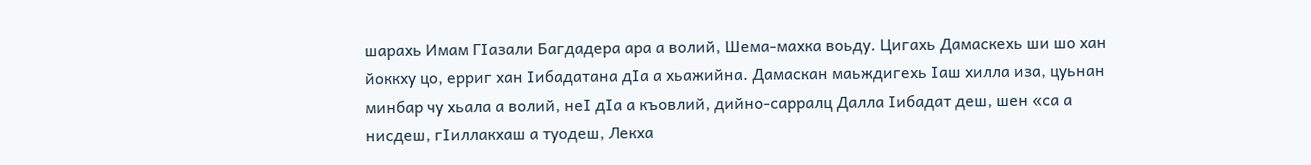шарахь Имам ГIазали Багдадера ара а волий, Шема-махка воьду. Цигахь Дамаскехь ши шо хан йоккху цо, ерриг хан Iибадатана дIа а хьажийна. Дамаскан маьждигехь Iаш хилла иза, цуьнан минбар чу хьала а волий, неI дIа а къовлий, дийно-сарралц Далла Iибадат деш, шен «са а нисдеш, гIиллакхаш а туодеш, Лекха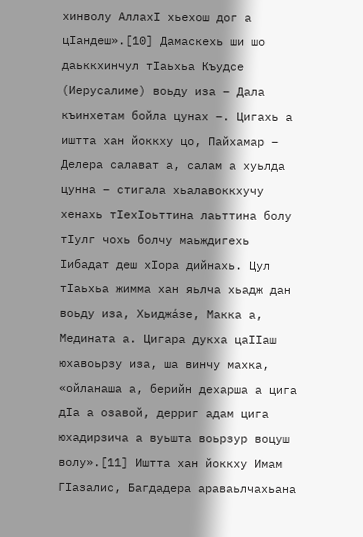хинволу АллахI хьехош дог а цIандеш».[10] Дамаскехь ши шо даьккхинчул тIаьхьа Къудсе (Иерусалиме) воьду иза – Дала къинхетам бойла цунах –. Цигахь а иштта хан йоккху цо, Пайхамар – Делера салават а, салам а хуьлда цунна – стигала хьалавоккхучу хенахь тIехIоьттина лаьттина болу тIулг чохь болчу маьждигехь Iибадат деш хIора дийнахь. Цул тIаьхьа жимма хан яьлча хьадж дан воьду иза, Хьиджáзе, Макка а, Медината а. Цигара дукха цаIIаш юхавоьрзу иза, ша винчу махка, «ойланаша а, берийн дехарша а цига дIа а озавой, дерриг адам цига юхадирзича а вуьшта воьрзур воцуш волу».[11] Иштта хан йоккху Имам ГIазалис, Багдадера араваьлчахьана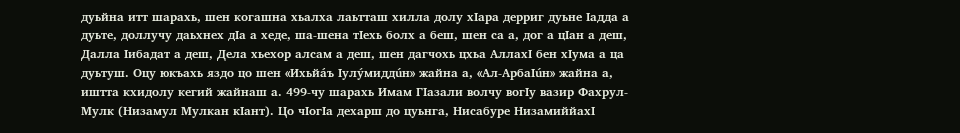дуьйна итт шарахь, шен когашна хьалха лаьтташ хилла долу хIара дерриг дуьне Iадда а дуьте, доллучу даьхнех дIа а хеде, ша-шена тIехь болх а беш, шен са а, дог а цIан а деш, Далла Iибадат а деш, Дела хьехор алсам а деш, шен дагчохь цхьа АллахI бен хIума а ца дуьтуш. Оцу юкъахь яздо цо шен «Ихьйáъ Iулýмиддúн» жайна а, «Ал-АрбаIúн» жайна а, иштта кхидолу кегий жайнаш а. 499-чу шарахь Имам ГIазали волчу вогIу вазир Фахрул-Мулк (Низамул Мулкан кIант). Цо чIогIа дехарш до цуьнга, Нисабуре НизамиййахI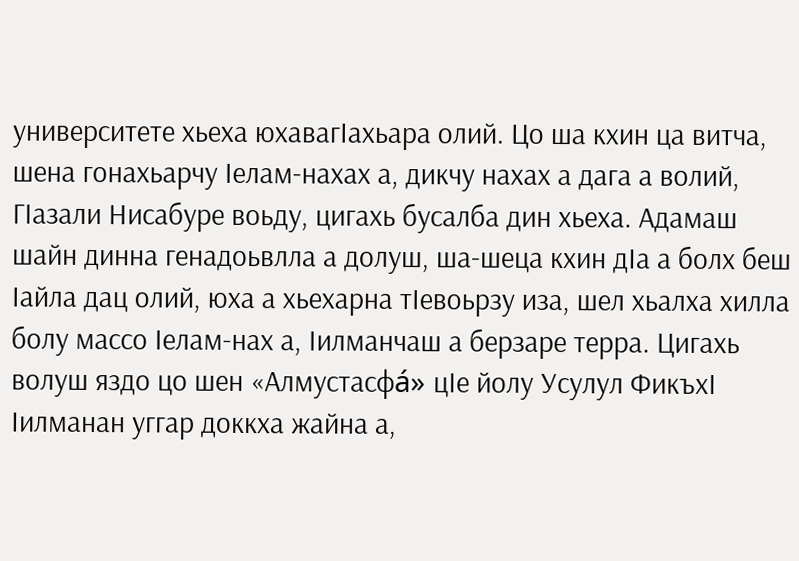университете хьеха юхавагIахьара олий. Цо ша кхин ца витча, шена гонахьарчу Iелам-нахах а, дикчу нахах а дага а волий, ГIазали Нисабуре воьду, цигахь бусалба дин хьеха. Адамаш шайн динна генадоьвлла а долуш, ша-шеца кхин дIа а болх беш Iайла дац олий, юха а хьехарна тIевоьрзу иза, шел хьалха хилла болу массо Iелам-нах а, Iилманчаш а берзаре терра. Цигахь волуш яздо цо шен «Алмустасфá» цIе йолу Усулул ФикъхI Iилманан уггар доккха жайна а,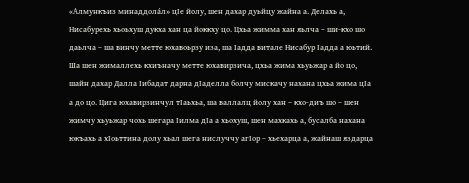«Алмункъиз минаддолáл» цIе йолу, шен дахар дуьйцу жайна а. Делахь а, Нисабурехь хьоьхуш дукха хан ца йоккху цо. Цхьа жимма хан яьлча – ши-кхо шо даьлча – ша винчу метте юхавоьрзу иза, ша Iадда витале Нисабур Iадда а юьтий. Ша шен жималлехь кхиъначу метте юхавирзича, цхьа жима хьуьжар а йо цо, шайн дахар Далла Iибадат дарна дIаделла болчу мискачу нахана цхьа жима цIа а до цо. Цига юхавирзинчул тIаьхьа, ша валлалц йолу хан – кхо-диъ шо – шен жимчу хьуьжар чохь шегара Iилма дIа а хьохуш, шен махкахь а, бусалба нахана юкъахь а хIоьттина долу хьал шега нислуччу агIор – хьехарца а, жайнаш яздарца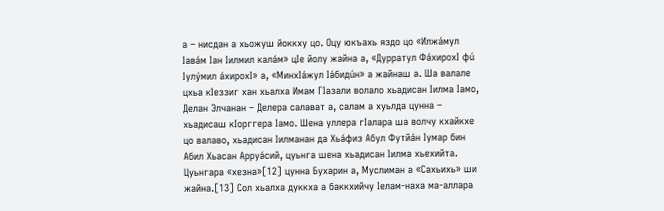а – нисдан а хьожуш йоккху цо. Оцу юкъахь яздо цо «Илжáмул Iавáм Iан Iилмил калáм» цIе йолу жайна а, «Дурратул ФáхирохI фú Iулýмил áхирохI» а, «МинхIáжул Iáбидúн» а жайнаш а. Ша валале цхьа кIеззиг хан хьалха Имам ГIазали волало хьадисан Iилма Iамо, Делан Элчанан – Делера салават а, салам а хуьлда цунна – хьадисаш кIорггера Iамо. Шена уллера гIалара ша волчу кхайкхе цо валаво, хьадисан Iилманан да Хьáфиз Абул Футйáн Iумар бин Абил Хьасан Арруáсий, цуьнга шена хьадисан Iилма хьехийта. Цуьнгара «хезна»[12] цунна Бухарин а, Муслиман а «Сахьихь» ши жайна.[13] Сол хьалха дуккха а баккхийчу Iелам-наха ма-аллара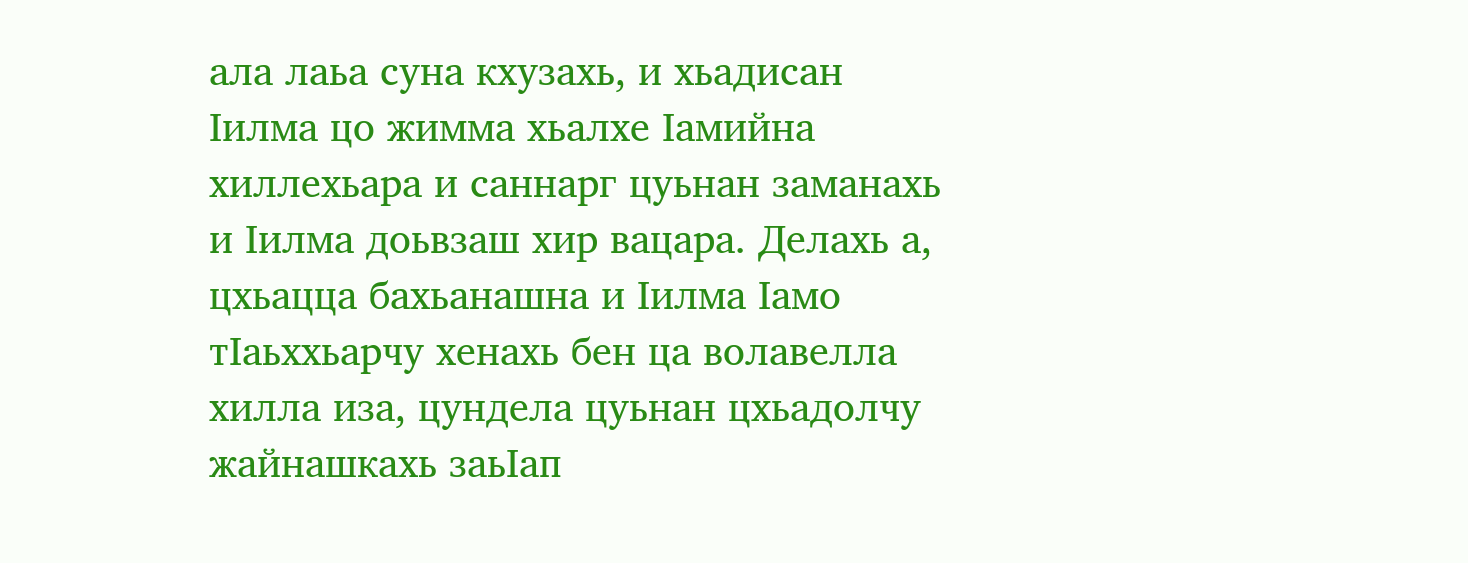ала лаьа суна кхузахь, и хьадисан Iилма цо жимма хьалхе Iамийна хиллехьара и саннарг цуьнан заманахь и Iилма доьвзаш хир вацара. Делахь а, цхьацца бахьанашна и Iилма Iамо тIаьххьарчу хенахь бен ца волавелла хилла иза, цундела цуьнан цхьадолчу жайнашкахь заьIап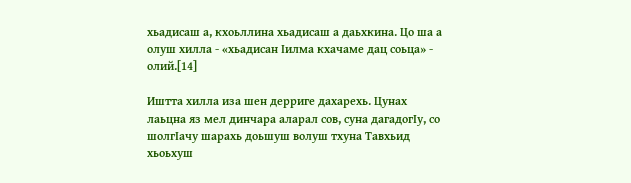хьадисаш а, кхоьллина хьадисаш а даьхкина. Цо ша а олуш хилла - «хьадисан Iилма кхачаме дац соьца» - олий.[14]

Иштта хилла иза шен дерриге дахарехь. Цунах лаьцна яз мел динчара аларал сов, суна дагадогIу, со шолгIачу шарахь доьшуш волуш тхуна Тавхьид хьоьхуш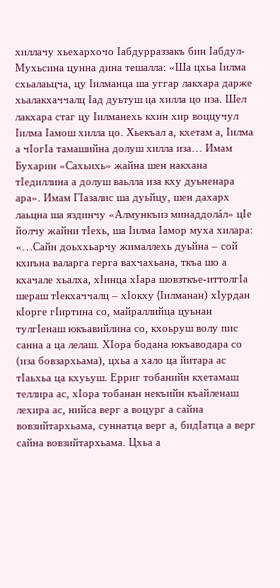хиллачу хьехархочо Iабдурраззакъ бин Iабдул-Мухьсина цунна дина тешалла: «Ша цхьа Iилма схьалаьцча, цу Iилманца ша уггар лакхара дарже хьалакхаччалц Iад дуьтуш ца хилла цо иза. Шел лакхара стаг цу Iилманехь кхин хир воццучул Iилма Iамош хилла цо. Хьекъал а, кхетам а, Iилма а чIогIа тамашийна долуш хилла иза… Имам Бухарин «Сахьихь» жайна шен накхана тIедиллина а долуш ваьлла иза кху дуьненара ара». Имам ГIазалис ша дуьйцу, шен дахарх лаьцна ша яздинчу «Алмункъиз минаддолáл» цIе йолчу жайни тIехь, ша Iилма Iамор муха хилара: «…Сайн доьххьарчу жималлехь дуьйна – сой кхиъна валарга герга вахчахьана, ткъа шо а кхачале хьалха, хIинца хIара шовзткъе-иттолгIа шераш тIекхаччалц – хIокху (Iилманан) хIурдан кIорге гIиртина со, майраллийца цуьнан тулгIенаш юкъавийлина со, кхоьруш волу пис санна а ца лелаш. ХIора бодана юкъаводара со (иза бовзархьама), цхьа а хало ца йитара ас тIаьхьа ца кхуьуш. Ерриг тобанийн кхетамаш теллира ас, хIора тобанан некъийн къайленаш лехира ас, нийса верг а воцург а сайна вовзийтархьама, суннатца верг а, бидIатца а верг сайна вовзийтархьама. Цхьа а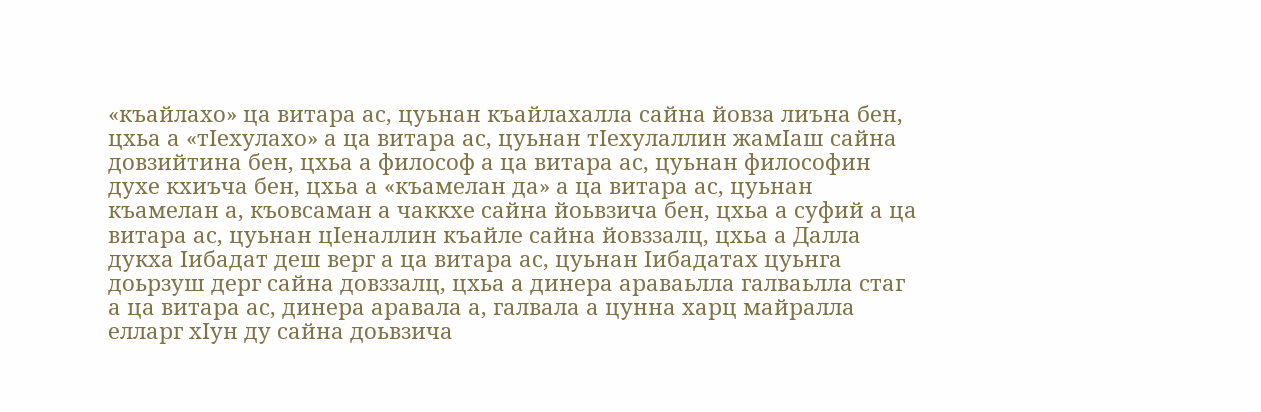«къайлахо» ца витара ас, цуьнан къайлахалла сайна йовза лиъна бен, цхьа а «тIехулахо» а ца витара ас, цуьнан тIехулаллин жамIаш сайна довзийтина бен, цхьа а философ а ца витара ас, цуьнан философин духе кхиъча бен, цхьа а «къамелан да» а ца витара ас, цуьнан къамелан а, къовсаман а чаккхе сайна йоьвзича бен, цхьа а суфий а ца витара ас, цуьнан цIеналлин къайле сайна йовззалц, цхьа а Далла дукха Iибадат деш верг а ца витара ас, цуьнан Iибадатах цуьнга доьрзуш дерг сайна довззалц, цхьа а динера араваьлла галваьлла стаг а ца витара ас, динера аравала а, галвала а цунна харц майралла елларг хIун ду сайна доьвзича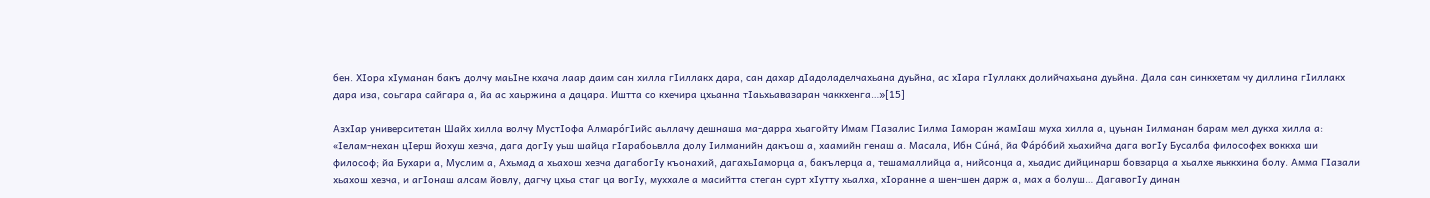бен. ХIора хIуманан бакъ долчу маьIне кхача лаар даим сан хилла гIиллакх дара, сан дахар дIадоладелчахьана дуьйна, ас хIара гIуллакх долийчахьана дуьйна. Дала сан синкхетам чу диллина гIиллакх дара иза, соьгара сайгара а, йа ас хаьржина а дацара. Иштта со кхечира цхьанна тIаьхьавазаран чаккхенга…»[15]

АзхIар университетан Шайх хилла волчу МустIофа АлмарóгIийс аьллачу дешнаша ма-дарра хьагойту Имам ГIазалис Iилма Iаморан жамIаш муха хилла а, цуьнан Iилманан барам мел дукха хилла а: «Iелам-нехан цIерш йохуш хезча, дага догIу уьш шайца гIарабоьвлла долу Iилманийн дакъош а, хаамийн генаш а. Масала, Ибн Сúнá, йа Фáрóбий хьахийча дага вогIу Бусалба философех воккха ши философ; йа Бухари а, Муслим а, Ахьмад а хьахош хезча дагабогIу къонахий, дагахьIаморца а, бакълерца а, тешамаллийца а, нийсонца а, хьадис дийцинарш бовзарца а хьалхе яьккхина болу. Амма ГIазали хьахош хезча, и агIонаш алсам йовлу, дагчу цхьа стаг ца вогIу, муххале а масийтта стеган сурт хIутту хьалха, хIоранне а шен-шен дарж а, мах а болуш… ДагавогIу динан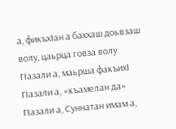а, фикъхIан а баххаш доьвзаш волу, цаьрца говза волу ГIазали а, маьрша факъихI ГIазали а, «къамелан да» ГIазали а, Суннатан имам а,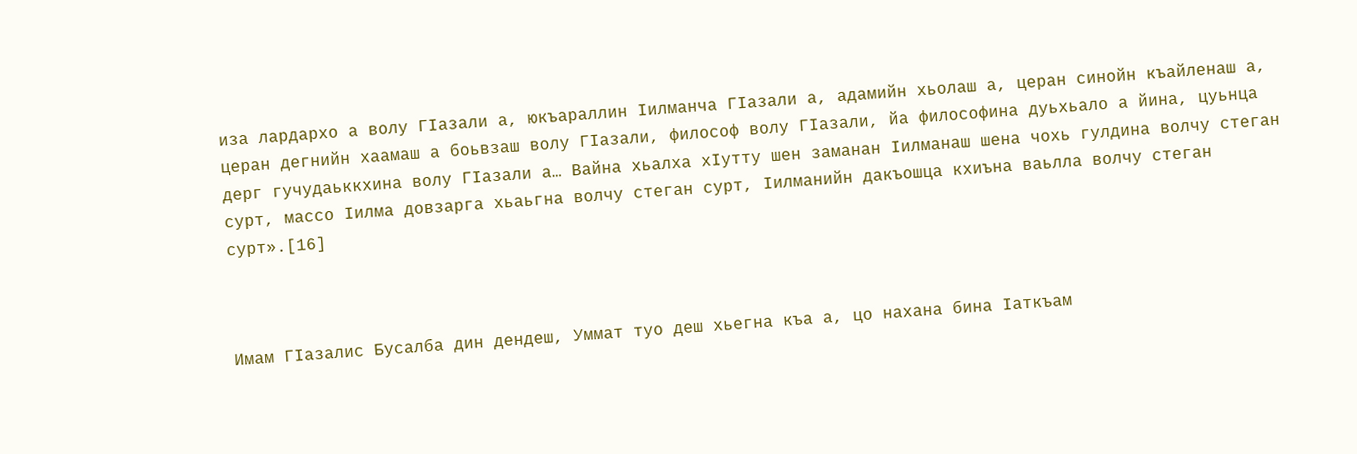иза лардархо а волу ГIазали а, юкъараллин Iилманча ГIазали а, адамийн хьолаш а, церан синойн къайленаш а, церан дегнийн хаамаш а боьвзаш волу ГIазали, философ волу ГIазали, йа философина дуьхьало а йина, цуьнца дерг гучудаьккхина волу ГIазали а… Вайна хьалха хIутту шен заманан Iилманаш шена чохь гулдина волчу стеган сурт, массо Iилма довзарга хьаьгна волчу стеган сурт, Iилманийн дакъошца кхиъна ваьлла волчу стеган сурт».[16]



Имам ГIазалис Бусалба дин дендеш, Уммат туо деш хьегна къа а, цо нахана бина Iаткъам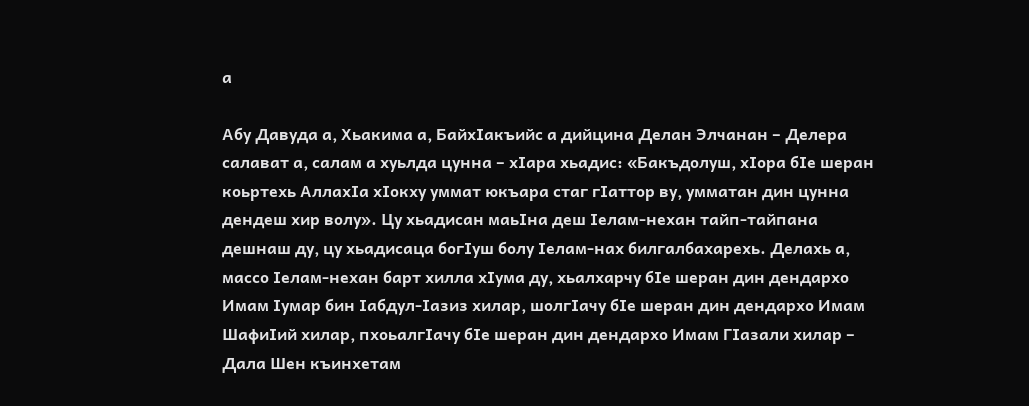а

Абу Давуда а, Хьакима а, БайхIакъийс а дийцина Делан Элчанан – Делера салават а, салам а хуьлда цунна – хIара хьадис: «Бакъдолуш, хIора бIе шеран коьртехь АллахIа хIокху уммат юкъара стаг гIаттор ву, умматан дин цунна дендеш хир волу». Цу хьадисан маьIна деш Iелам-нехан тайп-тайпана дешнаш ду, цу хьадисаца богIуш болу Iелам-нах билгалбахарехь. Делахь а, массо Iелам-нехан барт хилла хIума ду, хьалхарчу бIе шеран дин дендархо Имам Iумар бин Iабдул-Iазиз хилар, шолгIачу бIе шеран дин дендархо Имам ШафиIий хилар, пхоьалгIачу бIе шеран дин дендархо Имам ГIазали хилар – Дала Шен къинхетам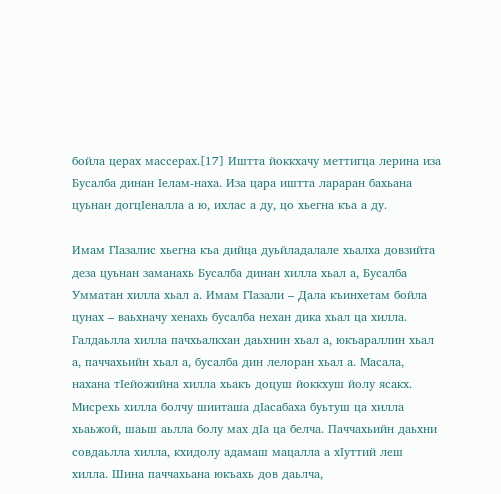бойла церах массерах.[17] Иштта йоккхачу меттигца лерина иза Бусалба динан Iелам-наха. Иза цара иштта лараран бахьана цуьнан догцIеналла а ю, ихлас а ду, цо хьегна къа а ду.

Имам ГIазалис хьегна къа дийца дуьйладалале хьалха довзийта деза цуьнан заманахь Бусалба динан хилла хьал а, Бусалба Умматан хилла хьал а. Имам ГIазали – Дала къинхетам бойла цунах – ваьхначу хенахь бусалба нехан дика хьал ца хилла. Галдаьлла хилла пачхьалкхан даьхнин хьал а, юкъараллин хьал а, паччахьийн хьал а, бусалба дин лелоран хьал а. Масала, нахана тIейожийна хилла хьакъ доцуш йоккхуш йолу ясакх. Мисрехь хилла болчу шииташа дIасабаха буьтуш ца хилла хьаьжой, шаьш аьлла болу мах дIа ца белча. Паччахьийн даьхни совдаьлла хилла, кхидолу адамаш мацалла а хIуттий леш хилла. Шина паччахьана юкъахь дов даьлча,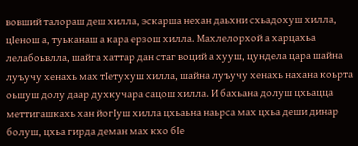вовший талораш деш хилла, эскарша нехан даьхни схьадохуш хилла, цIенош а, туьканаш а кара ерзош хилла. Махлелорхой а харцахьа лелабоьвлла, шайга хаттар дан стаг воций а хууш, цундела цара шайна луъучу хенахь мах тIетухуш хилла, шайна луъучу хенахь нахана коьрта оьшуш долу даар духкучара сацош хилла. И бахьана долуш цхьацца меттигашкахь хан йогIуш хилла цхьаьна наьрса мах цхьа деши динар болуш, цхьа гирда деман мах кхо бIе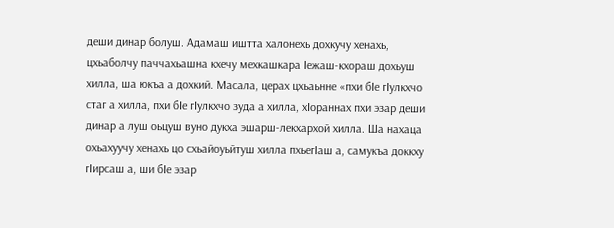деши динар болуш. Адамаш иштта халонехь дохкучу хенахь, цхьаболчу паччахьашна кхечу мехкашкара Iежаш-кхораш дохьуш хилла, ша юкъа а дохкий. Масала, церах цхьаьнне «пхи бIе гIулкхчо стаг а хилла, пхи бIе гIулкхчо зуда а хилла, хIораннах пхи эзар деши динар а луш оьцуш вуно дукха эшарш-лекхархой хилла. Ша нахаца охьахуучу хенахь цо схьайоуьйтуш хилла пхьегIаш а, самукъа доккху гIирсаш а, ши бIе эзар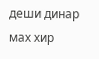деши динар мах хир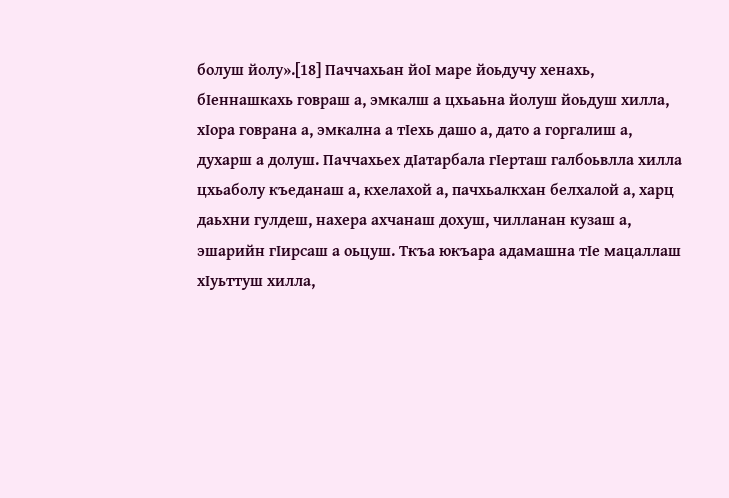болуш йолу».[18] Паччахьан йоI маре йоьдучу хенахь, бIеннашкахь говраш а, эмкалш а цхьаьна йолуш йоьдуш хилла, хIора говрана а, эмкална а тIехь дашо а, дато а горгалиш а, духарш а долуш. Паччахьех дIатарбала гIерташ галбоьвлла хилла цхьаболу къеданаш а, кхелахой а, пачхьалкхан белхалой а, харц даьхни гулдеш, нахера ахчанаш дохуш, чилланан кузаш а, эшарийн гIирсаш а оьцуш. Ткъа юкъара адамашна тIе мацаллаш хIуьттуш хилла,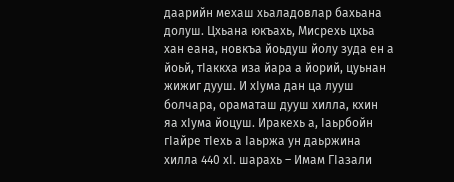даарийн мехаш хьаладовлар бахьана долуш. Цхьана юкъахь, Мисрехь цхьа хан еана, новкъа йоьдуш йолу зуда ен а йоьй, тIаккха иза йара а йорий, цуьнан жижиг дууш. И хIума дан ца лууш болчара, ораматаш дууш хилла, кхин яа хIума йоцуш. Иракехь а, Iаьрбойн гIайре тIехь а Iаьржа ун даьржина хилла 440 хI. шарахь – Имам ГIазали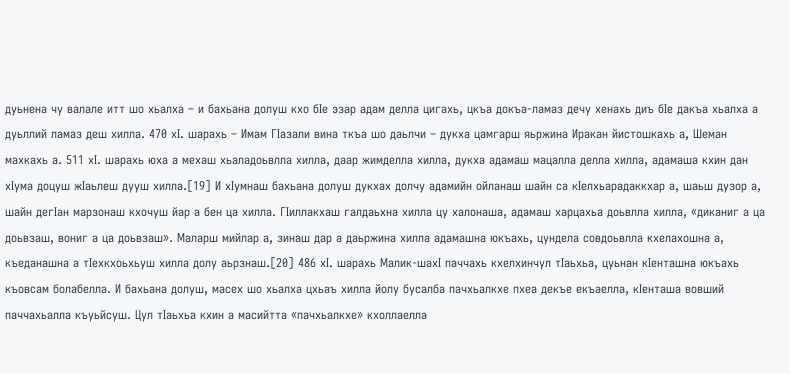дуьнена чу валале итт шо хьалха – и бахьана долуш кхо бIе эзар адам делла цигахь, цкъа докъа-ламаз дечу хенахь диъ бIе дакъа хьалха а дуьллий ламаз деш хилла. 470 хI. шарахь – Имам ГIазали вина ткъа шо даьлчи – дукха цамгарш яьржина Иракан йистошкахь а, Шеман махкахь а. 511 хI. шарахь юха а мехаш хьаладоьвлла хилла, даар жимделла хилла, дукха адамаш мацалла делла хилла, адамаша кхин дан хIума доцуш жIаьлеш дууш хилла.[19] И хIумнаш бахьана долуш дукхах долчу адамийн ойланаш шайн са кIелхьарадаккхар а, шаьш дузор а, шайн дегIан марзонаш кхочуш йар а бен ца хилла. ГIиллакхаш галдаьхна хилла цу халонаша, адамаш харцахьа доьвлла хилла, «диканиг а ца доьвзаш, вониг а ца доьвзаш». Маларш мийлар а, зинаш дар а даьржина хилла адамашна юкъахь, цундела совдоьвлла кхелахошна а, къеданашна а тIехкхоьхьуш хилла долу аьрзнаш.[20] 486 хI. шарахь Малик-шахI паччахь кхелхинчул тIаьхьа, цуьнан кIенташна юкъахь къовсам болабелла. И бахьана долуш, масех шо хьалха цхьаъ хилла йолу бусалба пачхьалкхе пхеа декъе екъаелла, кIенташа вовший паччахьалла къуьйсуш. Цул тIаьхьа кхин а масийтта «пачхьалкхе» кхоллаелла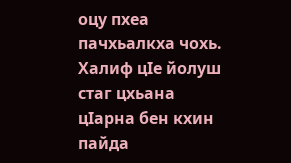оцу пхеа пачхьалкха чохь. Халиф цIе йолуш стаг цхьана цIарна бен кхин пайда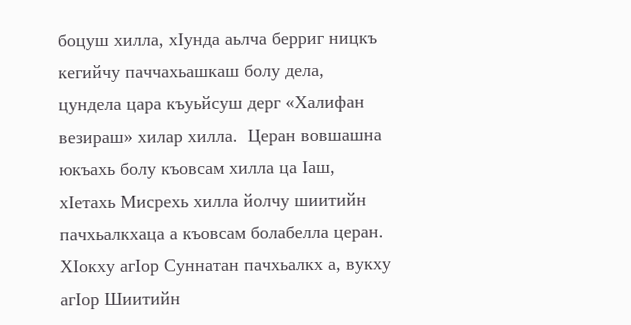боцуш хилла, хIунда аьлча берриг ницкъ кегийчу паччахьашкаш болу дела, цундела цара къуьйсуш дерг «Халифан везираш» хилар хилла.  Церан вовшашна юкъахь болу къовсам хилла ца Iаш, хIетахь Мисрехь хилла йолчу шиитийн пачхьалкхаца а къовсам болабелла церан. ХIокху агIор Суннатан пачхьалкх а, вукху агIор Шиитийн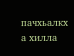пачхьалкх а хилла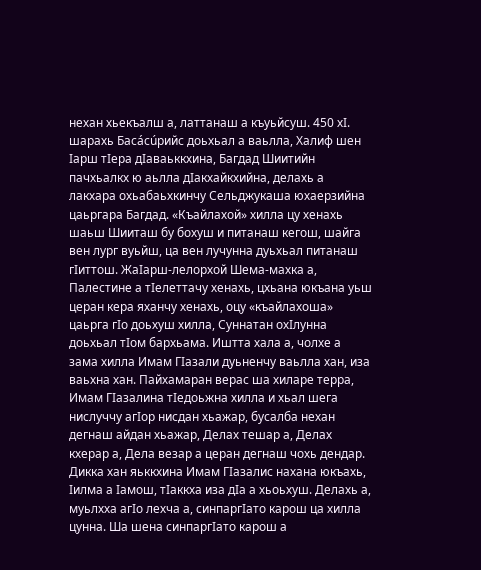нехан хьекъалш а, латтанаш а къуьйсуш. 450 хI. шарахь Басáсúрийс доьхьал а ваьлла, Халиф шен Iарш тIера дIаваьккхина, Багдад Шиитийн пачхьалкх ю аьлла дIакхайкхийна, делахь а лакхара охьабаьхкинчу Сельджукаша юхаерзийна цаьргара Багдад. «Къайлахой» хилла цу хенахь шаьш Шииташ бу бохуш и питанаш кегош, шайга вен лург вуьйш, ца вен лучунна дуьхьал питанаш гIиттош. ЖаIарш-лелорхой Шема-махка а, Палестине а тIелеттачу хенахь, цхьана юкъана уьш церан кера яханчу хенахь, оцу «къайлахоша» цаьрга гIо доьхуш хилла, Суннатан охIлунна доьхьал тIом бархьама. Иштта хала а, чолхе а зама хилла Имам ГIазали дуьненчу ваьлла хан, иза ваьхна хан. Пайхамаран верас ша хиларе терра, Имам ГIазалина тIедоьжна хилла и хьал шега нислуччу агIор нисдан хьажар, бусалба нехан дегнаш айдан хьажар, Делах тешар а, Делах кхерар а, Дела везар а церан дегнаш чохь дендар. Дикка хан яьккхина Имам ГIазалис нахана юкъахь, Iилма а Iамош, тIаккха иза дIа а хьоьхуш. Делахь а, муьлхха агIо лехча а, синпаргIато карош ца хилла цунна. Ша шена синпаргIато карош а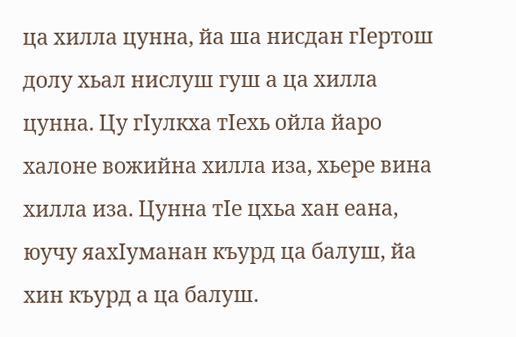ца хилла цунна, йа ша нисдан гIертош долу хьал нислуш гуш а ца хилла цунна. Цу гIулкха тIехь ойла йаро халоне вожийна хилла иза, хьере вина хилла иза. Цунна тIе цхьа хан еана, юучу яахIуманан къурд ца балуш, йа хин къурд а ца балуш.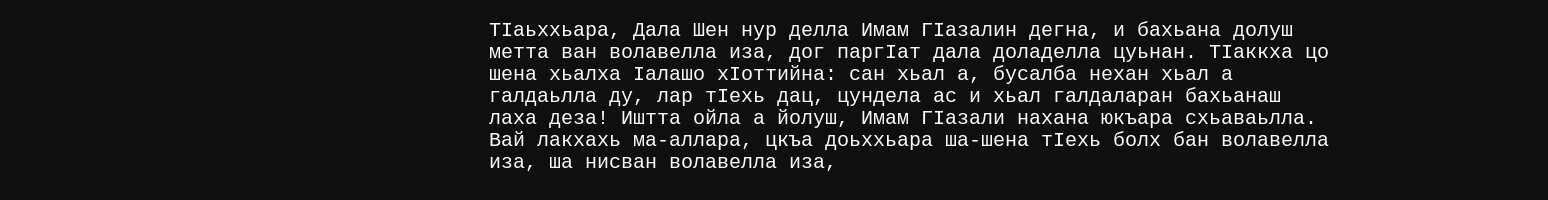ТIаьххьара, Дала Шен нур делла Имам ГIазалин дегна, и бахьана долуш метта ван волавелла иза, дог паргIат дала доладелла цуьнан. ТIаккха цо шена хьалха Iалашо хIоттийна: сан хьал а, бусалба нехан хьал а галдаьлла ду, лар тIехь дац, цундела ас и хьал галдаларан бахьанаш лаха деза! Иштта ойла а йолуш, Имам ГIазали нахана юкъара схьаваьлла. Вай лакхахь ма-аллара, цкъа доьххьара ша-шена тIехь болх бан волавелла иза, ша нисван волавелла иза,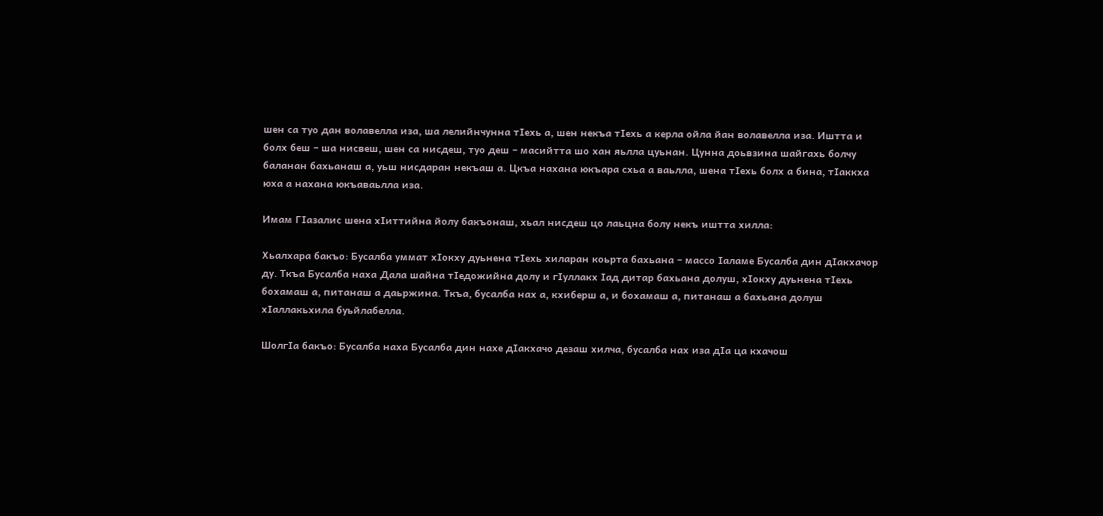шен са туо дан волавелла иза, ша лелийнчунна тIехь а, шен некъа тIехь а керла ойла йан волавелла иза. Иштта и болх беш – ша нисвеш, шен са нисдеш, туо деш – масийтта шо хан яьлла цуьнан. Цунна доьвзина шайгахь болчу баланан бахьанаш а, уьш нисдаран некъаш а. Цкъа нахана юкъара схьа а ваьлла, шена тIехь болх а бина, тIаккха юха а нахана юкъаваьлла иза.

Имам ГIазалис шена хIиттийна йолу бакъонаш, хьал нисдеш цо лаьцна болу некъ иштта хилла:

Хьалхара бакъо: Бусалба уммат хIокху дуьнена тIехь хиларан коьрта бахьана – массо Iаламе Бусалба дин дIакхачор ду. Ткъа Бусалба наха Дала шайна тIедожийна долу и гIуллакх Iад дитар бахьана долуш, хIокху дуьнена тIехь бохамаш а, питанаш а даьржина. Ткъа, бусалба нах а, кхиберш а, и бохамаш а, питанаш а бахьана долуш хIаллакьхила буьйлабелла.

ШолгIа бакъо: Бусалба наха Бусалба дин нахе дIакхачо дезаш хилча, бусалба нах иза дIа ца кхачош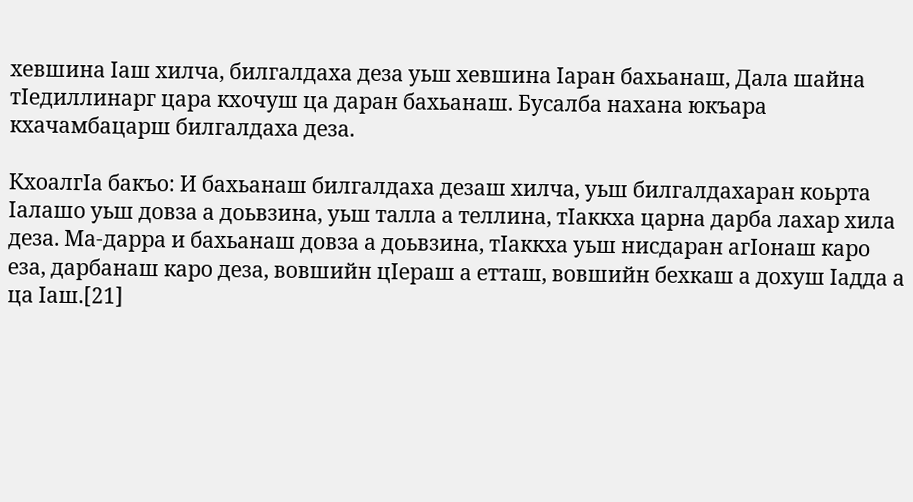хевшина Iаш хилча, билгалдаха деза уьш хевшина Iаран бахьанаш, Дала шайна тIедиллинарг цара кхочуш ца даран бахьанаш. Бусалба нахана юкъара кхачамбацарш билгалдаха деза.

КхоалгIа бакъо: И бахьанаш билгалдаха дезаш хилча, уьш билгалдахаран коьрта Iалашо уьш довза а доьвзина, уьш талла а теллина, тIаккха царна дарба лахар хила деза. Ма-дарра и бахьанаш довза а доьвзина, тIаккха уьш нисдаран агIонаш каро еза, дарбанаш каро деза, вовшийн цIераш а етташ, вовшийн бехкаш а дохуш Iадда а ца Iаш.[21]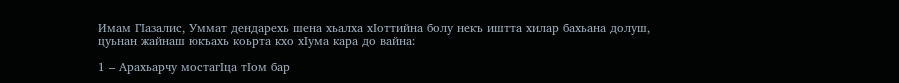Имам ГIазалис, Уммат дендарехь шена хьалха хIоттийна болу некъ иштта хилар бахьана долуш, цуьнан жайнаш юкъахь коьрта кхо хIума кара до вайна:

1 – Арахьарчу мостагIца тIом бар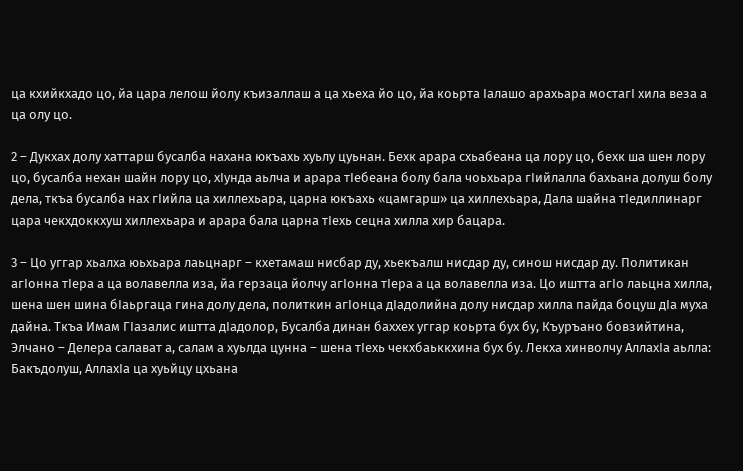ца кхийкхадо цо, йа цара лелош йолу къизаллаш а ца хьеха йо цо, йа коьрта Iалашо арахьара мостагI хила веза а ца олу цо.

2 – Дукхах долу хаттарш бусалба нахана юкъахь хуьлу цуьнан. Бехк арара схьабеана ца лору цо, бехк ша шен лору цо, бусалба нехан шайн лору цо, хIунда аьлча и арара тIебеана болу бала чоьхьара гIийлалла бахьана долуш болу дела, ткъа бусалба нах гIийла ца хиллехьара, царна юкъахь «цамгарш» ца хиллехьара, Дала шайна тIедиллинарг цара чекхдоккхуш хиллехьара и арара бала царна тIехь сецна хилла хир бацара.

3 – Цо уггар хьалха юьхьара лаьцнарг – кхетамаш нисбар ду, хьекъалш нисдар ду, синош нисдар ду. Политикан агIонна тIера а ца волавелла иза, йа герзаца йолчу агIонна тIера а ца волавелла иза. Цо иштта агIо лаьцна хилла, шена шен шина бIаьргаца гина долу дела, политкин агIонца дIадолийна долу нисдар хилла пайда боцуш дIа муха дайна. Ткъа Имам ГIазалис иштта дIадолор, Бусалба динан баххех уггар коьрта бух бу, Къуръано бовзийтина, Элчано – Делера салават а, салам а хуьлда цунна – шена тIехь чекхбаьккхина бух бу. Лекха хинволчу АллахIа аьлла: Бакъдолуш, АллахIа ца хуьйцу цхьана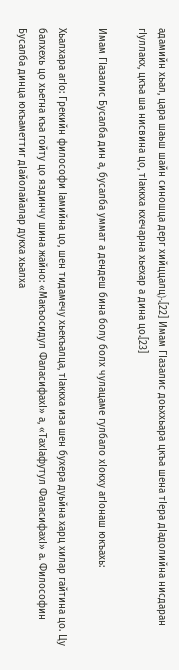адамийн хьал, цара шаьш шайн синошца дерг хийццалц﴿.[22] Имам ГIазалис доьххьара цкъа шена тIера дIадолийна нисдаран гIуллакх, цкъа ша нисвина цо, тIаккха кхечарна хьехар а дина цо.[23]

Имам ГIазалис Бусалба дин а, бусалба уммат а дендеш бина болу болх чулацаме гулбало хIокху агIонаш юкъахь:

Хьалхара агIо: Грекийн философи Iамийна цо, шен тидамечу хьекъалца, тIаккха иза шен бухера дуьйна харц хилар гайтина цо. Цу балхехь цо хьегна къа гойту цо яздинчу шина жайно: «Макъосидул ФаласифахI» а, «ТахIафутул ФаласифахI» а. Философин Бусалба динца юкъаметтиг дIайолайалар дукха хьалха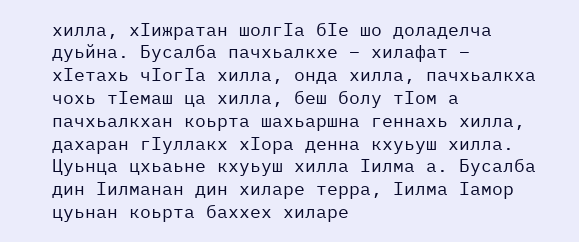хилла, хIижратан шолгIа бIе шо доладелча дуьйна. Бусалба пачхьалкхе – хилафат – хIетахь чIогIа хилла, онда хилла, пачхьалкха чохь тIемаш ца хилла, беш болу тIом а пачхьалкхан коьрта шахьаршна геннахь хилла, дахаран гIуллакх хIора денна кхуьуш хилла. Цуьнца цхьаьне кхуьуш хилла Iилма а. Бусалба дин Iилманан дин хиларе терра, Iилма Iамор цуьнан коьрта баххех хиларе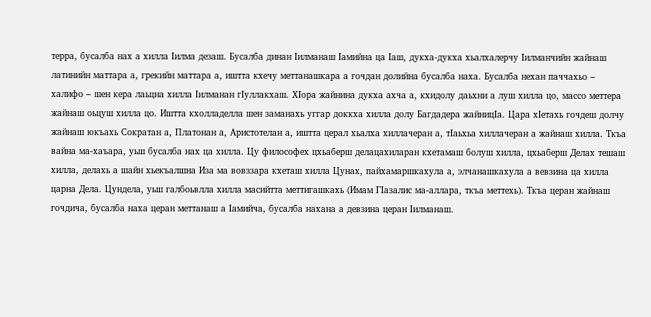терра, бусалба нах а хилла Iилма дезаш. Бусалба динан Iилманаш Iамийна ца Iаш, дукха-дукха хьалхалерчу Iилманчийн жайнаш латинийн маттара а, грекийн маттара а, иштта кхечу меттанашкара а гочдан долийна бусалба наха. Бусалба нехан паччахьо – халифо – шен кера лаьцна хилла Iилманан гIуллакхаш. ХIора жайнина дукха ахча а, кхидолу даьхни а луш хилла цо, массо меттера жайнаш оьцуш хилла цо. Иштта кхолладелла шен заманахь уггар доккха хилла долу Багдадера жайницIа. Цара хIетахь гочдеш долчу жайнаш юкъахь Сократан а, Платонан а, Аристотелан а, иштта церал хьалха хиллачеран а, тIаьхьа хиллачеран а жайнаш хилла. Ткъа вайна ма-хаъара, уьш бусалба нах ца хилла. Цу философех цхьаберш делацахиларан кхетамаш болуш хилла, цхьаберш Делах тешаш хилла, делахь а шайн хьекъалшна Иза ма вовззара кхеташ хилла Цунах, пайхамаршкахула а, элчанашкахула а вевзина ца хилла царна Дела. Цундела, уьш галбоьвлла хилла масийтта меттигашкахь (Имам ГIазалис ма-аллара, ткъа меттехь). Ткъа церан жайнаш гочдича, бусалба наха церан меттанаш а Iамийча, бусалба нахана а девзина церан Iилманаш.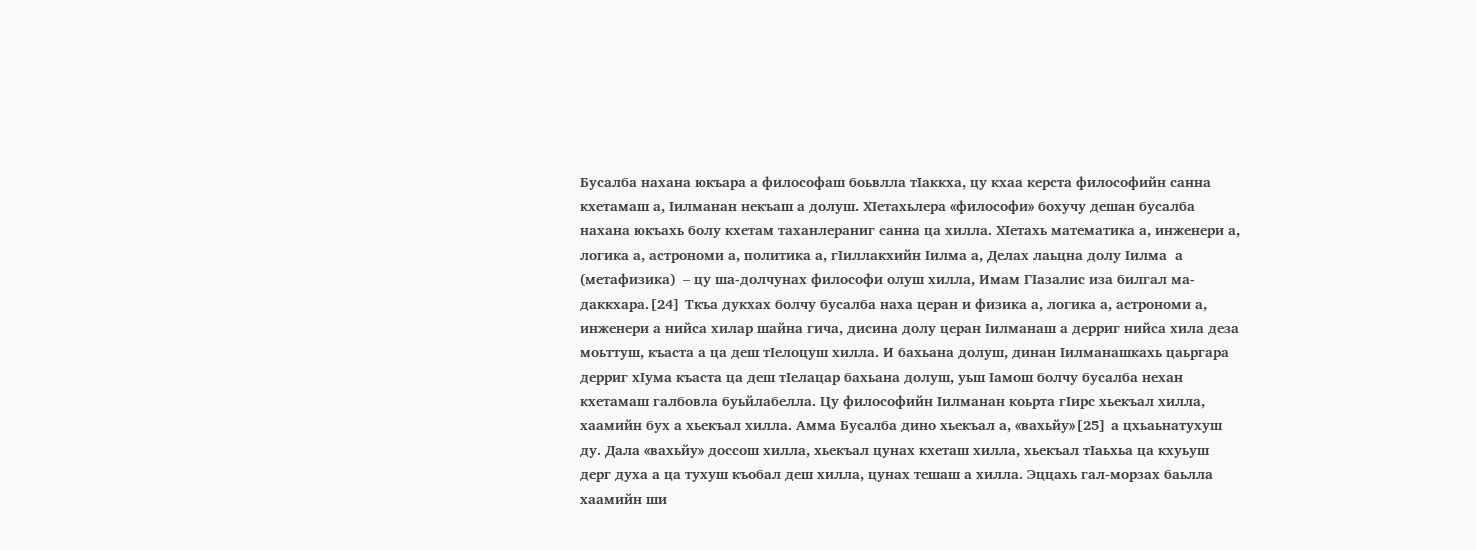Бусалба нахана юкъара а философаш боьвлла тIаккха, цу кхаа керста философийн санна кхетамаш а, Iилманан некъаш а долуш. ХIетахьлера «философи» бохучу дешан бусалба нахана юкъахь болу кхетам таханлераниг санна ца хилла. ХIетахь математика а, инженери а, логика а, астрономи а, политика а, гIиллакхийн Iилма а, Делах лаьцна долу Iилма  а (метафизика)  – цу ша-долчунах философи олуш хилла, Имам ГIазалис иза билгал ма-даккхара.[24] Ткъа дукхах болчу бусалба наха церан и физика а, логика а, астрономи а, инженери а нийса хилар шайна гича, дисина долу церан Iилманаш а дерриг нийса хила деза моьттуш, къаста а ца деш тIелоцуш хилла. И бахьана долуш, динан Iилманашкахь цаьргара дерриг хIума къаста ца деш тIелацар бахьана долуш, уьш Iамош болчу бусалба нехан кхетамаш галбовла буьйлабелла. Цу философийн Iилманан коьрта гIирс хьекъал хилла, хаамийн бух а хьекъал хилла. Амма Бусалба дино хьекъал а, «вахьйу»[25] а цхьаьнатухуш ду. Дала «вахьйу» доссош хилла, хьекъал цунах кхеташ хилла, хьекъал тIаьхьа ца кхуьуш дерг духа а ца тухуш къобал деш хилла, цунах тешаш а хилла. Эццахь гал-морзах баьлла хаамийн ши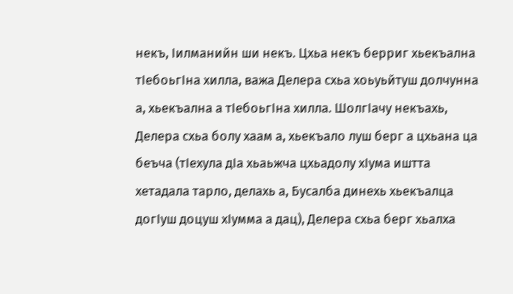некъ, Iилманийн ши некъ. Цхьа некъ берриг хьекъална тIебоьгIна хилла, важа Делера схьа хоьуьйтуш долчунна а, хьекъална а тIебоьгIна хилла. ШолгIачу некъахь, Делера схьа болу хаам а, хьекъало луш берг а цхьана ца беъча (тIехула дIа хьаьжча цхьадолу хIума иштта хетадала тарло, делахь а, Бусалба динехь хьекъалца догIуш доцуш хIумма а дац), Делера схьа берг хьалха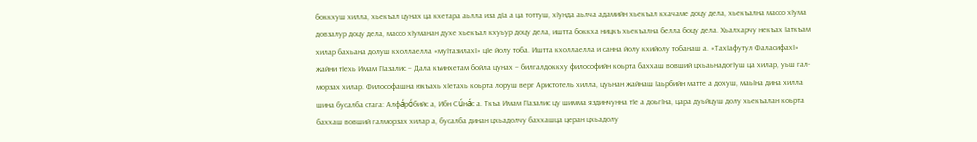боккхуш хилла, хьекъал цунах ца кхетара аьлла иза дIа а ца тоттуш, хIунда аьлча адамийн хьекъал кхачаме доцу дела, хьекъална массо хIума довзалур доцу дела, массо хIуманан духе хьекъал кхуьур доцу дела, иштта боккха ницкъ хьекъална белла боцу дела. Хьалхарчу некъах Iаткъам хилар бахьана долуш кхоллаелла «муIтазилахI» цIе йолу тоба. Иштта кхоллаелла и санна йолу кхийолу тобанаш а. «ТахIафутул ФаласифахI» жайни тIехь Имам ГIазалис – Дала къинхетам бойла цунах – билгалдоккху философийн коьрта баххаш вовший цхьаьнадогIуш ца хилар, уьш гал-морзах хилар. Философашна юкъахь хIетахь коьрта лоруш верг Аристотель хилла, цуьнан жайнаш Iаьрбийн матте а дохуш, маьIна дина хилла шина бусалба стага: Алфáрóбийс а, Ибн Сúнáс а. Ткъа Имам ГIазалис цу шимма яздинчунна тIе а доьгIна, цара дуьйцуш долу хьекъалан коьрта баххаш вовший галморзах хилар а, бусалба динан цхьадолчу баххашца церан цхьадолу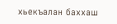хьекъалан баххаш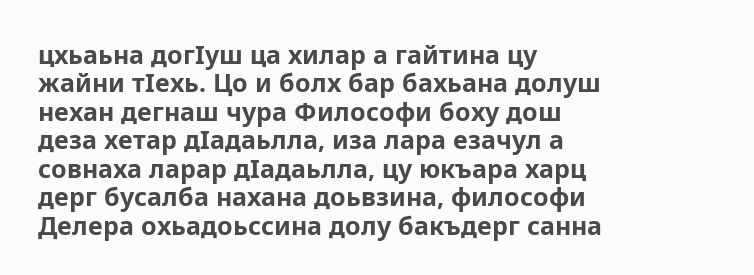цхьаьна догIуш ца хилар а гайтина цу жайни тIехь. Цо и болх бар бахьана долуш нехан дегнаш чура Философи боху дош деза хетар дIадаьлла, иза лара езачул а совнаха ларар дIадаьлла, цу юкъара харц дерг бусалба нахана доьвзина, философи Делера охьадоьссина долу бакъдерг санна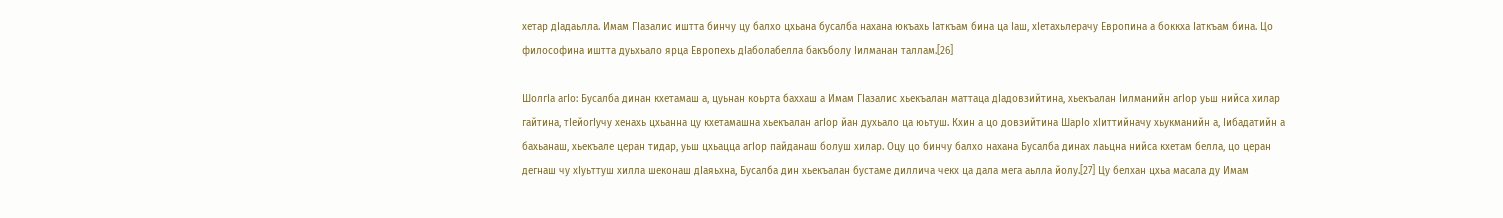хетар дIадаьлла. Имам ГIазалис иштта бинчу цу балхо цхьана бусалба нахана юкъахь Iаткъам бина ца Iаш, хIетахьлерачу Европина а боккха Iаткъам бина. Цо философина иштта дуьхьало ярца Европехь дIаболабелла бакъболу Iилманан таллам.[26]

ШолгIа агIо: Бусалба динан кхетамаш а, цуьнан коьрта баххаш а Имам ГIазалис хьекъалан маттаца дIадовзийтина, хьекъалан Iилманийн агIор уьш нийса хилар гайтина, тIейогIучу хенахь цхьанна цу кхетамашна хьекъалан агIор йан духьало ца юьтуш. Кхин а цо довзийтина ШарIо хIиттийначу хьукманийн а, Iибадатийн а бахьанаш, хьекъале церан тидар, уьш цхьацца агIор пайданаш болуш хилар. Оцу цо бинчу балхо нахана Бусалба динах лаьцна нийса кхетам белла, цо церан дегнаш чу хIуьттуш хилла шеконаш дIаяьхна, Бусалба дин хьекъалан бустаме диллича чекх ца дала мега аьлла йолу.[27] Цу белхан цхьа масала ду Имам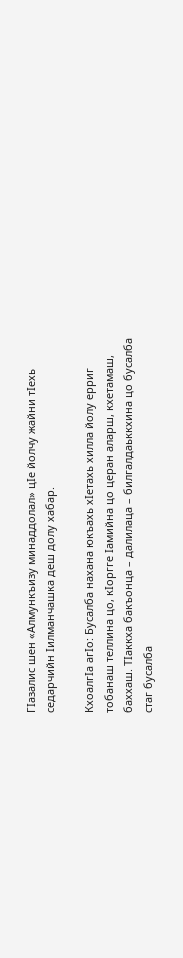ГIазалис шен «Алмункъизу минаддолал» цIе йолчу жайни тIехь седарчийн Iилманчашка деш долу хабар.

КхоалгIа агIо: Бусалба нахана юкъахь хIетахь хилла йолу ерриг тобанаш теллина цо, кIоргге Iамийна цо церан аларш, кхетамаш, баххаш. ТIаккха бакъонца – далилаца – билгалдаьккхина цо бусалба стаг бусалба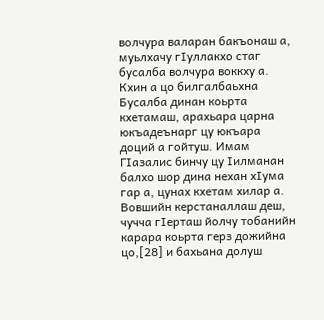волчура валаран бакъонаш а, муьлхачу гIуллакхо стаг бусалба волчура воккху а. Кхин а цо билгалбаьхна Бусалба динан коьрта кхетамаш, арахьара царна юкъадеънарг цу юкъара доций а гойтуш. Имам ГIазалис бинчу цу Iилманан балхо шор дина нехан хIума гар а, цунах кхетам хилар а. Вовшийн керстаналлаш деш, чучча гIерташ йолчу тобанийн карара коьрта герз дожийна цо,[28] и бахьана долуш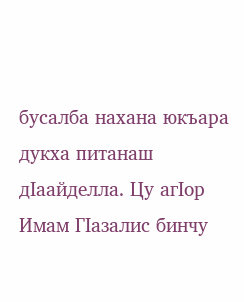бусалба нахана юкъара дукха питанаш дIаайделла. Цу агIор Имам ГIазалис бинчу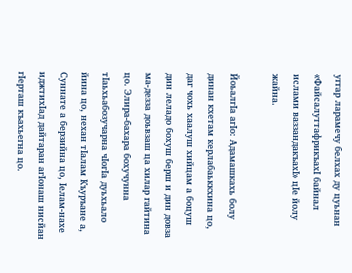уггар ларамечу белхах ду цуьнан «ФайсалуттафрикъахI байнал ислами ваззандакъахI» цIе йолу жайна.

ЙоьалгIа агIо: Адамашкахь болу динан кхетам керлабаьккхина цо, даг чохь хаалуш хийцам а боцуш дин леладо бохуш берш и дин довза ма-дезза доьвзаш ца хилар гайтина цо. Элира-бахара бохучунна тIаьхьабозучарна чIогIа дуьхьало йина цо, нехан тIалам Къуръане а, Суннате а берзийна цо, Iелам-нахе иджтихIад дайтаран агIонаш нисйан гIерташ къахьегна цо.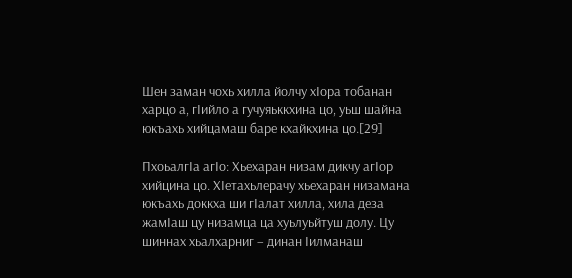Шен заман чохь хилла йолчу хIора тобанан харцо а, гIийло а гучуяьккхина цо, уьш шайна юкъахь хийцамаш баре кхайкхина цо.[29]

ПхоьалгIа агIо: Хьехаран низам дикчу агIор хийцина цо. ХIетахьлерачу хьехаран низамана юкъахь доккха ши гIалат хилла, хила деза жамIаш цу низамца ца хуьлуьйтуш долу. Цу шиннах хьалхарниг – динан Iилманаш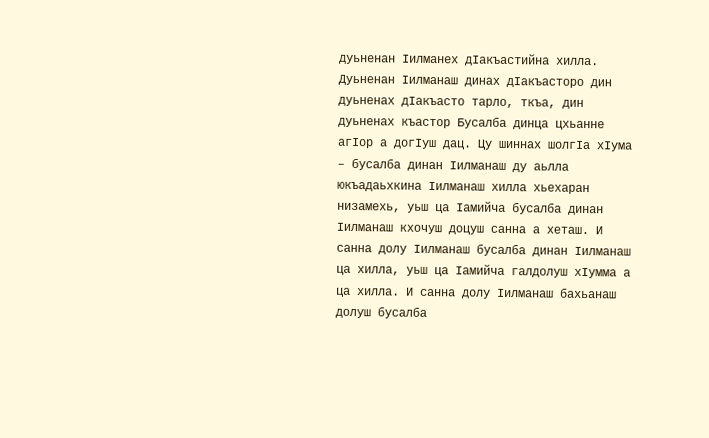дуьненан Iилманех дIакъастийна хилла. Дуьненан Iилманаш динах дIакъасторо дин дуьненах дIакъасто тарло, ткъа, дин дуьненах къастор Бусалба динца цхьанне агIор а догIуш дац. Цу шиннах шолгIа хIума – бусалба динан Iилманаш ду аьлла юкъадаьхкина Iилманаш хилла хьехаран низамехь, уьш ца Iамийча бусалба динан Iилманаш кхочуш доцуш санна а хеташ. И санна долу Iилманаш бусалба динан Iилманаш ца хилла, уьш ца Iамийча галдолуш хIумма а ца хилла. И санна долу Iилманаш бахьанаш долуш бусалба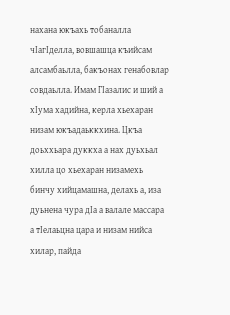нахана юкъахь тобаналла чIагIделла, вовшашца къийсам алсамбаьлла, бакъонах генабовлар совдаьлла. Имам ГIазалис и ший а хIума хадийна, керла хьехаран низам юкъадаьккхина. Цкъа доьххьара дуккха а нах дуьхьал хилла цо хьехаран низамехь бинчу хийцамашна, делахь а, иза дуьнена чура дIа а валале массара а тIелаьцна цара и низам нийса хилар, пайда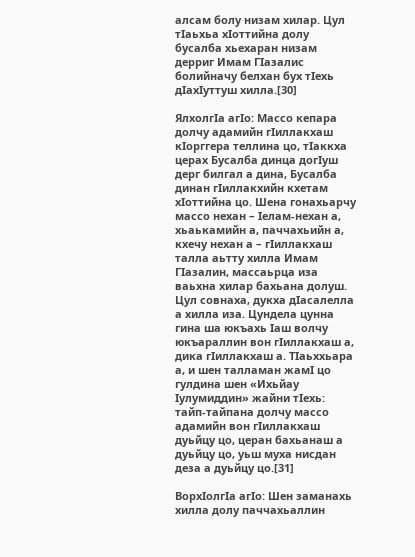алсам болу низам хилар. Цул тIаьхьа хIоттийна долу бусалба хьехаран низам дерриг Имам ГIазалис болийначу белхан бух тIехь дIахIуттуш хилла.[30]

ЯлхолгIа агIо: Массо кепара долчу адамийн гIиллакхаш кIорггера теллина цо, тIаккха церах Бусалба динца догIуш дерг билгал а дина, Бусалба динан гIиллакхийн кхетам хIоттийна цо. Шена гонахьарчу массо нехан – Iелам-нехан а, хьаькамийн а, паччахьийн а, кхечу нехан а – гIиллакхаш талла аьтту хилла Имам ГIазалин, массаьрца иза ваьхна хилар бахьана долуш. Цул совнаха, дукха дIасалелла а хилла иза. Цундела цунна гина ша юкъахь Iаш волчу юкъараллин вон гIиллакхаш а, дика гIиллакхаш а. ТIаьххьара а, и шен талламан жамI цо гулдина шен «Ихьйау Iулумиддин» жайни тIехь: тайп-тайпана долчу массо адамийн вон гIиллакхаш дуьйцу цо, церан бахьанаш а дуьйцу цо, уьш муха нисдан деза а дуьйцу цо.[31]

ВорхIолгIа агIо: Шен заманахь хилла долу паччахьаллин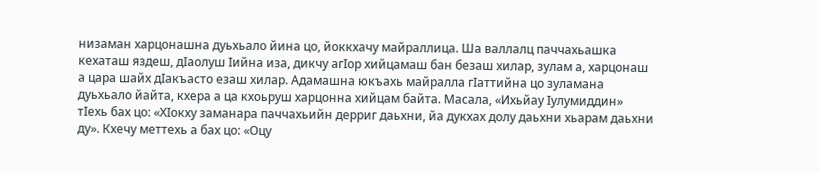низаман харцонашна дуьхьало йина цо, йоккхачу майраллица. Ша валлалц паччахьашка кехаташ яздеш, дIаолуш Iийна иза, дикчу агIор хийцамаш бан безаш хилар, зулам а, харцонаш а цара шайх дIакъасто езаш хилар. Адамашна юкъахь майралла гIаттийна цо зуламана дуьхьало йайта, кхера а ца кхоьруш харцонна хийцам байта. Масала, «Ихьйау Iулумиддин» тIехь бах цо: «ХIокху заманара паччахьийн дерриг даьхни, йа дукхах долу даьхни хьарам даьхни ду». Кхечу меттехь а бах цо: «Оцу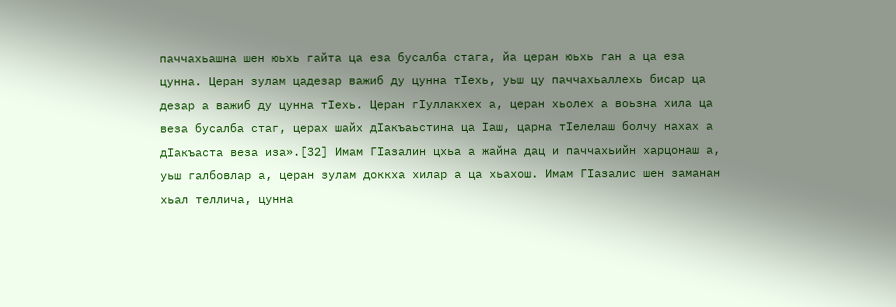паччахьашна шен юьхь гайта ца еза бусалба стага, йа церан юьхь ган а ца еза цунна. Церан зулам цадезар важиб ду цунна тIехь, уьш цу паччахьаллехь бисар ца дезар а важиб ду цунна тIехь. Церан гIуллакхех а, церан хьолех а воьзна хила ца веза бусалба стаг, церах шайх дIакъаьстина ца Iаш, царна тIелелаш болчу нахах а дIакъаста веза иза».[32] Имам ГIазалин цхьа а жайна дац и паччахьийн харцонаш а, уьш галбовлар а, церан зулам доккха хилар а ца хьахош. Имам ГIазалис шен заманан хьал теллича, цунна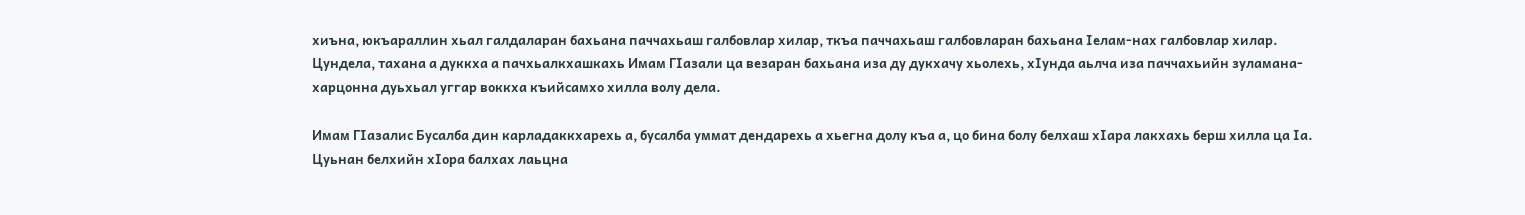хиъна, юкъараллин хьал галдаларан бахьана паччахьаш галбовлар хилар, ткъа паччахьаш галбовларан бахьана Iелам-нах галбовлар хилар. Цундела, тахана а дуккха а пачхьалкхашкахь Имам ГIазали ца везаран бахьана иза ду дукхачу хьолехь, хIунда аьлча иза паччахьийн зуламана-харцонна дуьхьал уггар воккха къийсамхо хилла волу дела.

Имам ГIазалис Бусалба дин карладаккхарехь а, бусалба уммат дендарехь а хьегна долу къа а, цо бина болу белхаш хIара лакхахь берш хилла ца Iа. Цуьнан белхийн хIора балхах лаьцна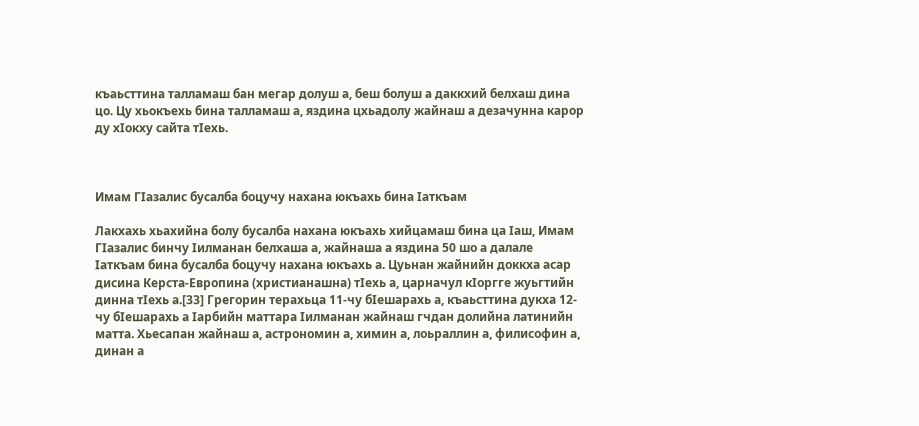къаьсттина талламаш бан мегар долуш а, беш болуш а даккхий белхаш дина цо. Цу хьокъехь бина талламаш а, яздина цхьадолу жайнаш а дезачунна карор ду хIокху сайта тIехь.



Имам ГIазалис бусалба боцучу нахана юкъахь бина Iаткъам

Лакхахь хьахийна болу бусалба нахана юкъахь хийцамаш бина ца Iаш, Имам ГIазалис бинчу Iилманан белхаша а, жайнаша а яздина 50 шо а далале Iаткъам бина бусалба боцучу нахана юкъахь а. Цуьнан жайнийн доккха асар дисина Керста-Европина (христианашна) тIехь а, царначул кIоргге жуьгтийн динна тIехь а.[33] Грегорин терахьца 11-чу бIешарахь а, къаьсттина дукха 12-чу бIешарахь а Iарбийн маттара Iилманан жайнаш гчдан долийна латинийн матта. Хьесапан жайнаш а, астрономин а, химин а, лоьраллин а, филисофин а, динан а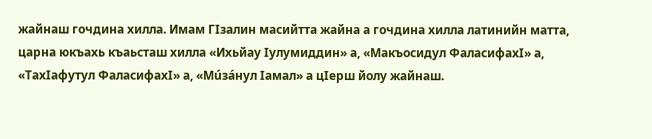жайнаш гочдина хилла. Имам ГIзалин масийтта жайна а гочдина хилла латинийн матта, царна юкъахь къаьсташ хилла «Ихьйау Iулумиддин» а, «Макъосидул ФаласифахI» а, «ТахIафутул ФаласифахI» а, «Мúзáнул Iамал» а цIерш йолу жайнаш.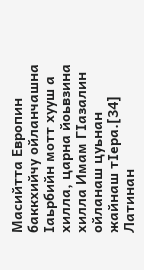Масийтта Европин баккхийчу ойланчашна Iаьрбийн мотт хууш а хилла, царна йоьвзина хилла Имам ГIазалин ойланаш цуьнан жайнаш тIера.[34] Латинан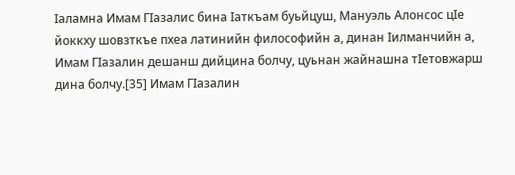Iаламна Имам ГIазалис бина Iаткъам буьйцуш, Мануэль Алонсос цIе йоккху шовзткъе пхеа латинийн философийн а, динан Iилманчийн а, Имам ГIазалин дешанш дийцина болчу, цуьнан жайнашна тIетовжарш дина болчу.[35] Имам ГIазалин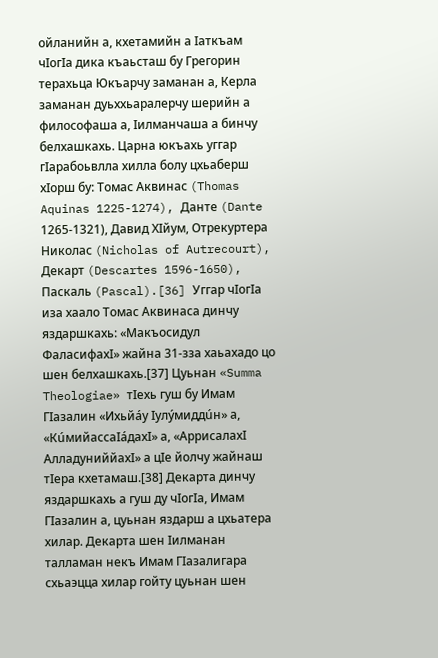ойланийн а, кхетамийн а Iаткъам чIогIа дика къаьсташ бу Грегорин терахьца Юкъарчу заманан а, Керла заманан дуьххьаралерчу шерийн а философаша а, Iилманчаша а бинчу белхашкахь. Царна юкъахь уггар гIарабоьвлла хилла болу цхьаберш хIорш бу: Томас Аквинас (Thomas Aquinas 1225-1274), Данте (Dante 1265-1321), Давид ХIйум, Отрекуртера Николас (Nicholas of Autrecourt), Декарт (Descartes 1596-1650), Паскаль (Pascal).[36] Уггар чIогIа иза хаало Томас Аквинаса динчу яздаршкахь: «Макъосидул ФаласифахI» жайна 31-зза хаьахадо цо шен белхашкахь.[37] Цуьнан «Summa Theologiae» тIехь гуш бу Имам ГIазалин «Ихьйáу Iулýмиддúн» а, «КúмийассаIáдахI» а, «АррисалахI АлладуниййахI» а цIе йолчу жайнаш тIера кхетамаш.[38] Декарта динчу яздаршкахь а гуш ду чIогIа, Имам ГIазалин а, цуьнан яздарш а цхьатера хилар. Декарта шен Iилманан талламан некъ Имам ГIазалигара схьаэцца хилар гойту цуьнан шен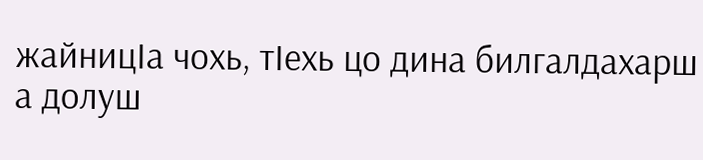жайницIа чохь, тIехь цо дина билгалдахарш а долуш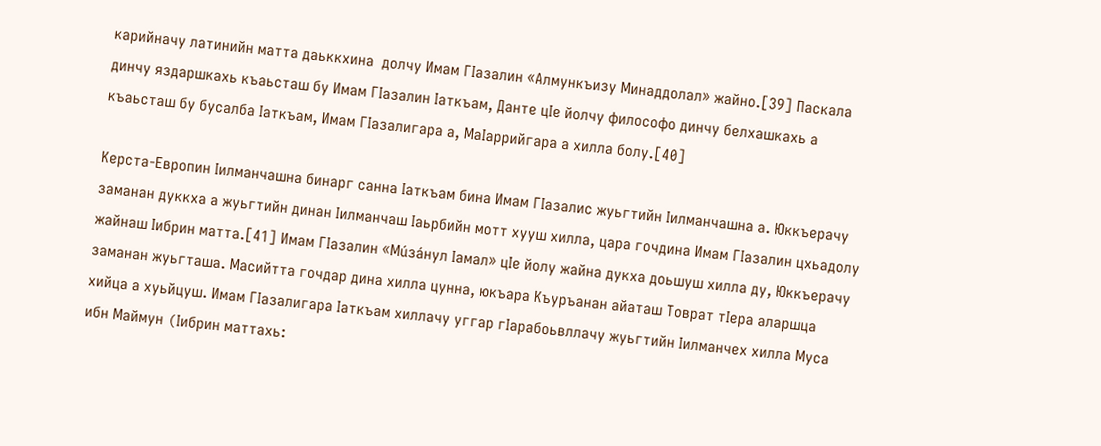карийначу латинийн матта даьккхина  долчу Имам ГIазалин «Алмункъизу Минаддолал» жайно.[39] Паскала динчу яздаршкахь къаьсташ бу Имам ГIазалин Iаткъам, Данте цIе йолчу философо динчу белхашкахь а къаьсташ бу бусалба Iаткъам, Имам ГIазалигара а, МаIаррийгара а хилла болу.[40]

Керста-Европин Iилманчашна бинарг санна Iаткъам бина Имам ГIазалис жуьгтийн Iилманчашна а. Юккъерачу заманан дуккха а жуьгтийн динан Iилманчаш Iаьрбийн мотт хууш хилла, цара гочдина Имам ГIазалин цхьадолу жайнаш Iибрин матта.[41] Имам ГIазалин «Мúзáнул Iамал» цIе йолу жайна дукха доьшуш хилла ду, Юккъерачу заманан жуьгташа. Масийтта гочдар дина хилла цунна, юкъара Къуръанан айаташ Товрат тIера аларшца хийца а хуьйцуш. Имам ГIазалигара Iаткъам хиллачу уггар гIарабоьвллачу жуьгтийн Iилманчех хилла Муса ибн Маймун (Iибрин маттахь: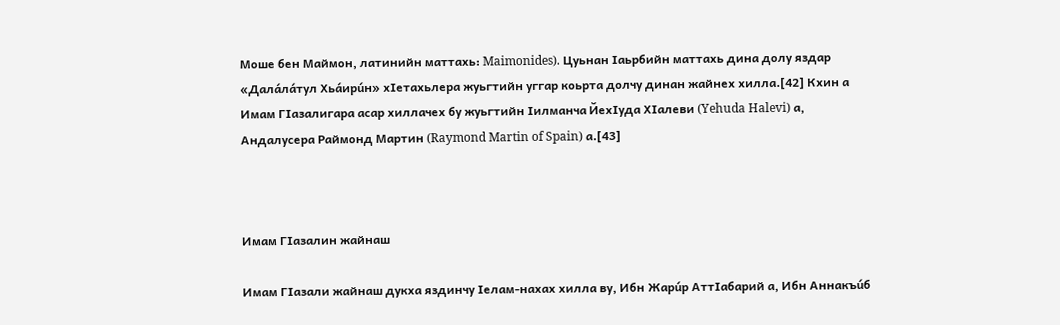Моше бен Маймон, латинийн маттахь: Maimonides). Цуьнан Iаьрбийн маттахь дина долу яздар «Далáлáтул Хьáирúн» хIетахьлера жуьгтийн уггар коьрта долчу динан жайнех хилла.[42] Кхин а Имам ГIазалигара асар хиллачех бу жуьгтийн Iилманча ЙехIуда ХIалеви (Yehuda Halevi) а, Андалусера Раймонд Мартин (Raymond Martin of Spain) а.[43]



Имам ГIазалин жайнаш

Имам ГIазали жайнаш дукха яздинчу Iелам-нахах хилла ву, Ибн Жарúр АттIабарий а, Ибн Аннакъúб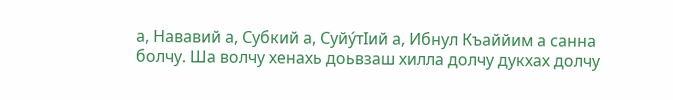а, Нававий а, Субкий а, СуйýтIий а, Ибнул Къаййим а санна болчу. Ша волчу хенахь доьвзаш хилла долчу дукхах долчу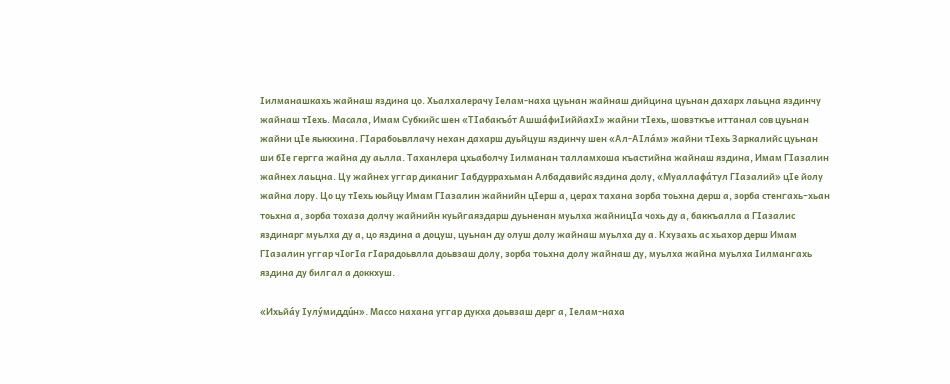Iилманашкахь жайнаш яздина цо. Хьалхалерачу Iелам-наха цуьнан жайнаш дийцина цуьнан дахарх лаьцна яздинчу жайнаш тIехь. Масала, Имам Субкийс шен «ТIабакъóт АшшáфиIиййахI» жайни тIехь, шовзткъе иттанал сов цуьнан жайни цIе яьккхина. ГIарабоьвллачу нехан дахарш дуьйцуш яздинчу шен «Ал-АIлáм» жайни тIехь Заркалийс цуьнан ши бIе гергга жайна ду аьлла. Таханлера цхьаболчу Iилманан талламхоша къастийна жайнаш яздина, Имам ГIазалин жайнех лаьцна. Цу жайнех уггар диканиг Iабдуррахьман Албадавийс яздина долу, «Муаллафáтул ГIазалий» цIе йолу жайна лору. Цо цу тIехь юьйцу Имам ГIазалин жайнийн цIерш а, церах тахана зорба тоьхна дерш а, зорба стенгахь–хьан тоьхна а, зорба тохаза долчу жайнийн куьйгаяздарш дуьненан муьлха жайницIа чохь ду а, баккъалла а ГIазалис яздинарг муьлха ду а, цо яздина а доцуш, цуьнан ду олуш долу жайнаш муьлха ду а. Кхузахь ас хьахор дерш Имам ГIазалин уггар чIогIа гIарадоьвлла доьвзаш долу, зорба тоьхна долу жайнаш ду, муьлха жайна муьлха Iилмангахь яздина ду билгал а доккхуш.

«Ихьйáу Iулýмиддúн». Массо нахана уггар дукха доьвзаш дерг а, Iелам-наха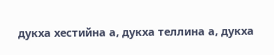дукха хестийна а, дукха теллина а, дукха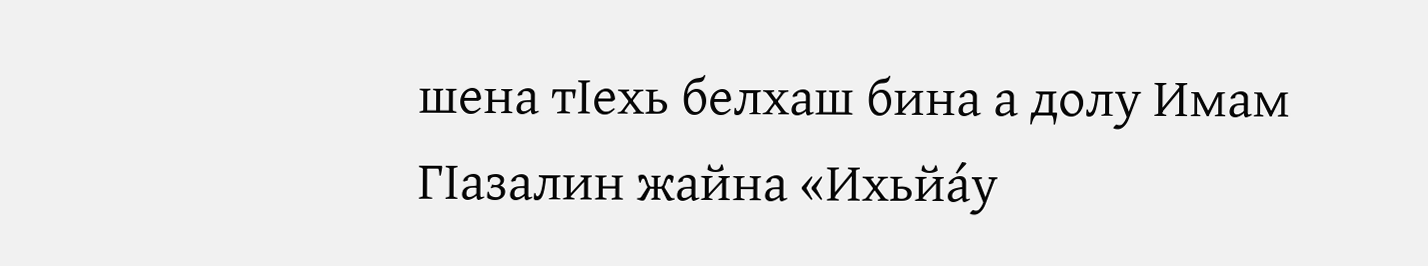шена тIехь белхаш бина а долу Имам ГIазалин жайна «Ихьйáу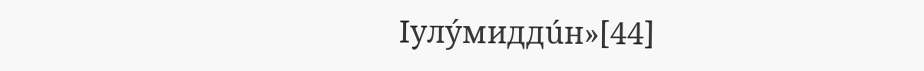Iулýмиддúн»[44]